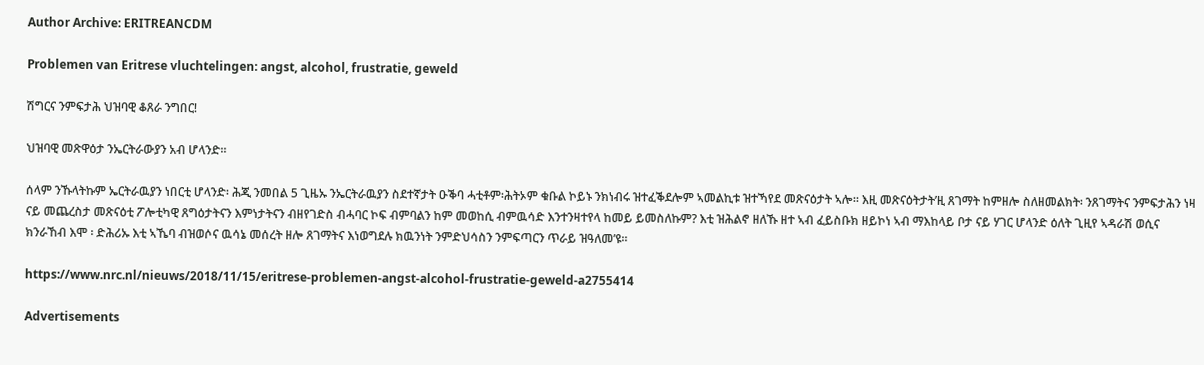Author Archive: ERITREANCDM

Problemen van Eritrese vluchtelingen: angst, alcohol, frustratie, geweld

ሽግርና ንምፍታሕ ህዝባዊ ቆጸራ ንግበር!

ህዝባዊ መጽዋዕታ ንኤርትራውያን አብ ሆላንድ።

ሰላም ንኹላትኩም ኤርትራዉያን ነበርቲ ሆላንድ፡ ሕጂ ንመበል 5 ጊዜኡ ንኤርትራዉያን ስደተኛታት ዑቕባ ሓቲቶም፡ሕትኦም ቁቡል ኮይኑ ንክነብሩ ዝተፈቕደሎም ኣመልኪቱ ዝተኻየደ መጽናዕታት ኣሎ። እዚ መጽናዕትታት’ዚ ጸገማት ከምዘሎ ስለዘመልክት፡ ንጸገማትና ንምፍታሕን ነዛ ናይ መጨረስታ መጽናዕቲ ፖሎቲካዊ ጸግዕታትናን እምነታትናን ብዘየገድስ ብሓባር ኮፍ ብምባልን ከም መወከሲ ብምዉሳድ እንተንዛተየላ ከመይ ይመስለኩም? እቲ ዝሕልኖ ዘለኹ ዘተ ኣብ ፈይስቡክ ዘይኮነ ኣብ ማእከላይ ቦታ ናይ ሃገር ሆላንድ ዕለት ጊዚየ ኣዳራሽ ወሲና ክንራኸብ እሞ ፡ ድሕሪኡ እቲ ኣኼባ ብዝወሶና ዉሳኔ መሰረት ዘሎ ጸገማትና እነወግደሉ ክዉንነት ንምድህሳስን ንምፍጣርን ጥራይ ዝዓለመ’ዩ።

https://www.nrc.nl/nieuws/2018/11/15/eritrese-problemen-angst-alcohol-frustratie-geweld-a2755414

Advertisements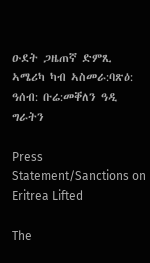ዑደት ጋዜጠኛ ድምጺ ኣሜሪካ ካብ ኣስመራ:ባጽዕ: ዓሰብ: ቡሬ:መቐለን ዓዲ ግራትን

Press Statement/Sanctions on Eritrea Lifted

The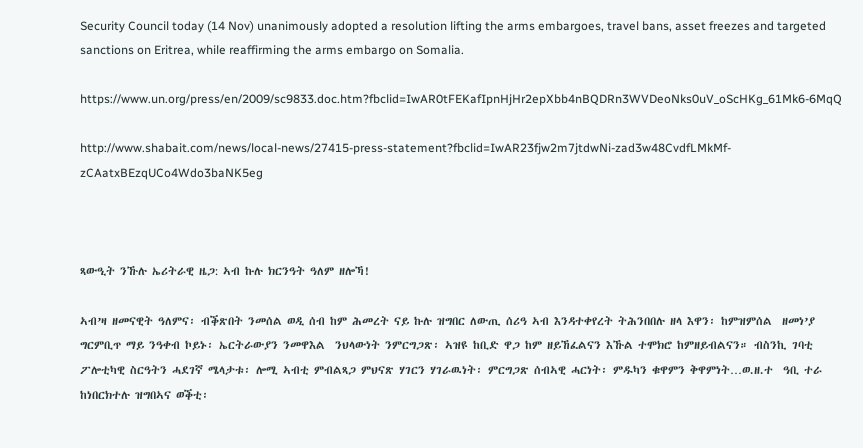Security Council today (14 Nov) unanimously adopted a resolution lifting the arms embargoes, travel bans, asset freezes and targeted sanctions on Eritrea, while reaffirming the arms embargo on Somalia.

https://www.un.org/press/en/2009/sc9833.doc.htm?fbclid=IwAR0tFEKafIpnHjHr2epXbb4nBQDRn3WVDeoNks0uV_oScHKg_61Mk6-6MqQ

http://www.shabait.com/news/local-news/27415-press-statement?fbclid=IwAR23fjw2m7jtdwNi-zad3w48CvdfLMkMf-zCAatxBEzqUCo4Wdo3baNK5eg



ጻውዒት ንኹሉ ኤሪትራዊ ዜጋ: ኣብ ኩሉ ክርንዓት ዓለም ዘሎኻ!

ኣብ’ዛ ዘመናዊት ዓለምና፡ ብቕጽበት ንመሰል ወዲ ሰብ ከም ሕመረት ናይ ኩሉ ዝግበር ለውጢ ሰሪዓ ኣብ እንዳተቀየረት ትሕንበበሉ ዘላ እዋን፡ ከምዝምሰል  ዘመነ’ያ ግርምቢጥ ማይ ንዓቀብ ኮይኑ፡ ኤርትራውያን ንመዋእል  ንህላውነት ንምርግጋጽ፡ ኣዝዩ ከቢድ ዋጋ ከም ዘይኸፈልናን እኹል ተሞክሮ ከምዘይብልናን። ብስንኪ ገባቲ ፖሎቲካዊ ስርዓትን ሓደገኛ ሜላታቱ፡ ሎሚ ኣብቲ ምብልጻጋ ምህናጽ ሃገርን ሃገራዉነት፡ ምርግጋጽ ሰብኣዊ ሓርነት፡ ምዱካን ቁዋምን ቅዋምነት…ወ.ዘ.ተ  ዓቢ ተራ ከነበርክተሉ ዝግበኣና ወቕቲ፡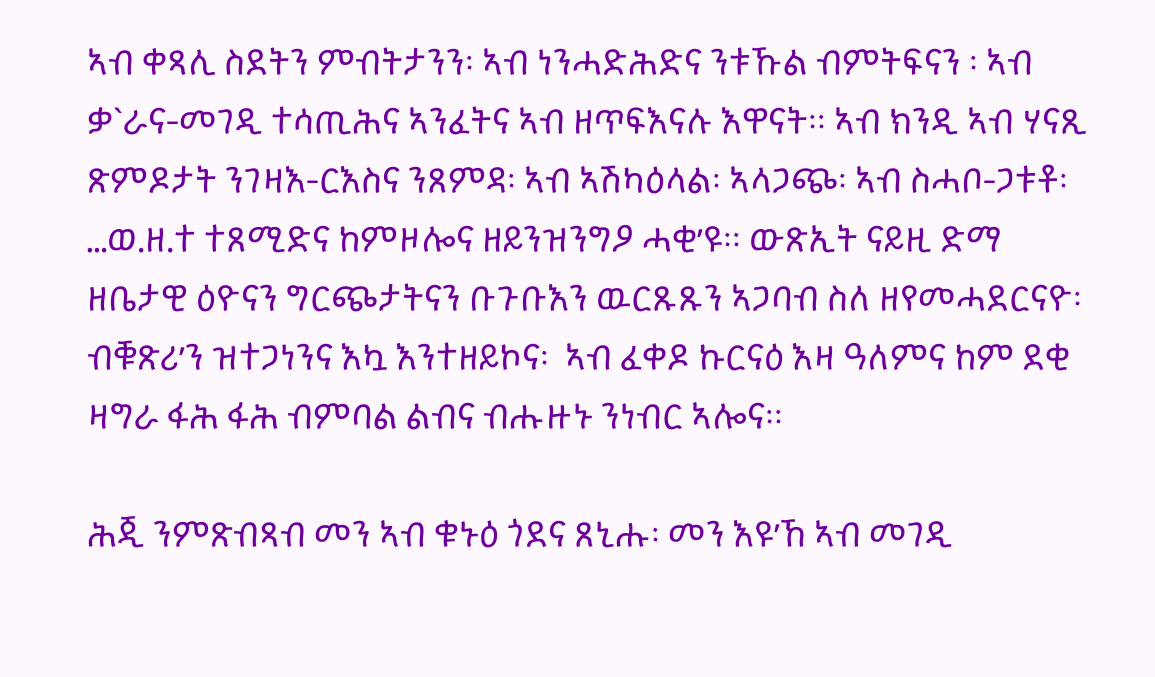ኣብ ቀጻሊ ስደትን ምብትታንን፡ ኣብ ነንሓድሕድና ንቱኹል ብምትፍናን ፡ ኣብ ቃ`ራና-መገዲ ተሳጢሕና ኣንፈትና ኣብ ዘጥፍእናሉ እዋናት። ኣብ ክንዲ ኣብ ሃናጺ ጽምዶታት ንገዛእ-ርእስና ንጸምዳ፡ ኣብ ኣሽካዕላል፡ ኣላጋጭ፡ ኣብ ስሓቦ-ጋቱቶ፡…ወ.ዘ.ተ ተጸሚድና ከምዞሎና ዘይንዝንግዖ ሓቂ’ዩ። ውጽኢት ናይዚ ድማ ዘቤታዊ ዕዮናን ግርጭታትናን ቡጉቡእን ዉርጹጹን ኣጋባብ ስለ ዘየመሓደርናዮ፡ ብቑጽሪ’ን ዝተጋነንና እኳ እንተዘይኮና፡  ኣብ ፈቀዶ ኩርናዕ እዛ ዓለምና ከም ደቂ ዛግራ ፋሕ ፋሕ ብምባል ልብና ብሑዙኑ ንነብር ኣሎና።

ሕጂ ንምጽብጻብ መን ኣብ ቁኑዕ ጎደና ጸኒሑ፡ መን እዩ’ኸ ኣብ መገዲ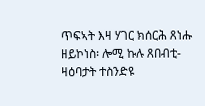ጥፍኣት እዛ ሃገር ክሰርሕ ጸነሑ ዘይኮነስ፡ ሎሚ ኩሉ ጸበብቲ-ዛዕባታት ተስንድዩ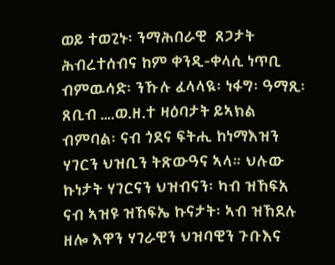ወይ ተወጊኑ፡ ንማሕበራዊ  ጸጋታት ሕብረተሰብና ከም ቀንዲ-ቀላሲ ነጥቢ ብምዉሳድ፡ ንኹሉ ፈላላዪ፡ ነፋግ፡ ዓማጺ፡ ጸቢብ ….ወ.ዘ.ተ ዛዕባታት ይኣክል ብምባል፡ ናብ ጎደና ፍትሒ ከነማእዝን ሃገርን ህዝቢን ትጽውዓና ኣላ። ህሉው ኩነታት ሃገርናን ህዝብናን፡ ካብ ዝኸፍአ ናብ ኣዝዩ ዝኸፍኤ ኩናታት፡ ኣብ ዝኸደሉ ዘሎ እዋን ሃገራዊን ህዝባዊን ጉቡእና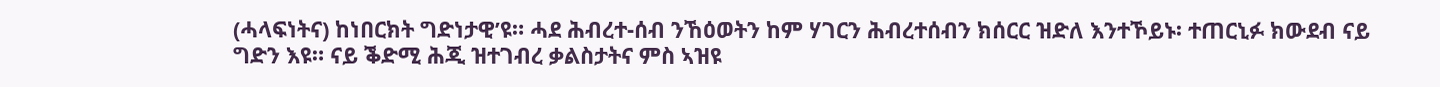(ሓላፍነትና) ከነበርክት ግድነታዊ’ዩ። ሓደ ሕብረተ-ሰብ ንኸዕወትን ከም ሃገርን ሕብረተሰብን ክሰርር ዝድለ እንተኾይኑ፡ ተጠርኒፉ ክውደብ ናይ ግድን እዩ። ናይ ቕድሚ ሕጂ ዝተገብረ ቃልስታትና ምስ ኣዝዩ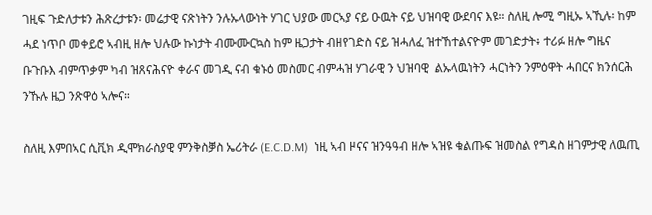ገዚፍ ጉድለታቱን ሕጽረታቱን፡ መሬታዊ ናጽነትን ንሉኡላውነት ሃገር ህያው መርኣያ ናይ ዑዉት ናይ ህዝባዊ ውደባና እዩ። ስለዚ ሎሚ ግዚኡ ኣኺሉ፡ ከም ሓደ ነጥቦ መቀይሮ ኣብዚ ዘሎ ህሉው ኩነታት ብሙሙርኳስ ከም ዜጋታት ብዘየገድስ ናይ ዝሓለፈ ዝተኸተልናዮም መገድታት፥ ተሪፉ ዘሎ ግዜና ቡጉቡእ ብምጥቃም ካብ ዝጸናሕናዮ ቀራና መገዲ ናብ ቁኑዕ መስመር ብምሓዝ ሃገራዊ ን ህዝባዊ  ልኡላዉነትን ሓርነትን ንምዕዋት ሓበርና ክንሰርሕ ንኹሉ ዜጋ ንጽዋዕ ኣሎና።

ስለዚ እምበኣር ሲቪክ ዲሞክራስያዊ ምንቅስቓስ ኤሪትራ (E.C.D.M)  ነዚ ኣብ ዞናና ዝንዓዓብ ዘሎ ኣዝዩ ቁልጡፍ ዝመስል የግዳስ ዘገምታዊ ለዉጢ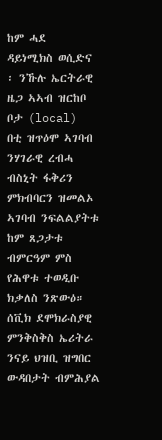ከም ሓደ  ዳይነሚክስ ወሲድና ፡ ንኹሉ ኤርትራዊ ዜጋ ኣኣብ ዝርከቦ ቦታ (local)  በቲ ዝጥዕሞ ኣገባብ ንሃገራዊ ረብሓ ብስኒት ፋቅሪን ምክብባርን ዝመልኦ ኣገባብ ንፍልልያትቱ ከም ጸጋታቱ ብምርዓም ምስ የሕዋቱ ተወዲቡ ክቃለስ ንጽውዕ። ሰቪክ ደሞክራስያዊ ምንቅስቅስ ኤሪትራ ንናይ ህዝቢ ዝግበር ውዳበታት ብምሕያል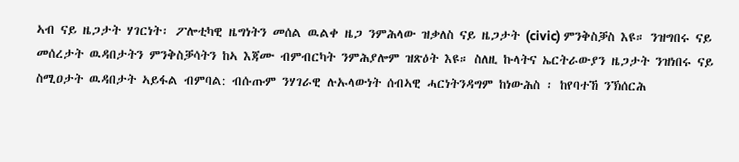ኣብ ናይ ዜጋታት ሃገርነት፡ ፖሎቲካዊ ዜግነትን መሰል ዉልቀ ዜጋ ንምሕላው ዝቃለስ ናይ ዜጋታት (civic) ምንቅስቓስ እዩ። ንዝግበሩ ናይ መሰረታት ዉዳበታትን ምንቅስቓሳትን ከኣ እጃሙ ብምብርካት ንምሕያሎም ዝጽዕት እዩ። ስለዚ ኩላትና ኤርትራውያን ዜጋታት ንዝነበሩ ናይ ስሚዐታት ዉዳበታት ኣይፋል ብምባል: ብሱጡም ንሃገራዊ ሉኡላውነት ሰብኣዊ ሓርነትንዳግም ከነውሕስ ፡ ከየባተኸ ንኽሰርሕ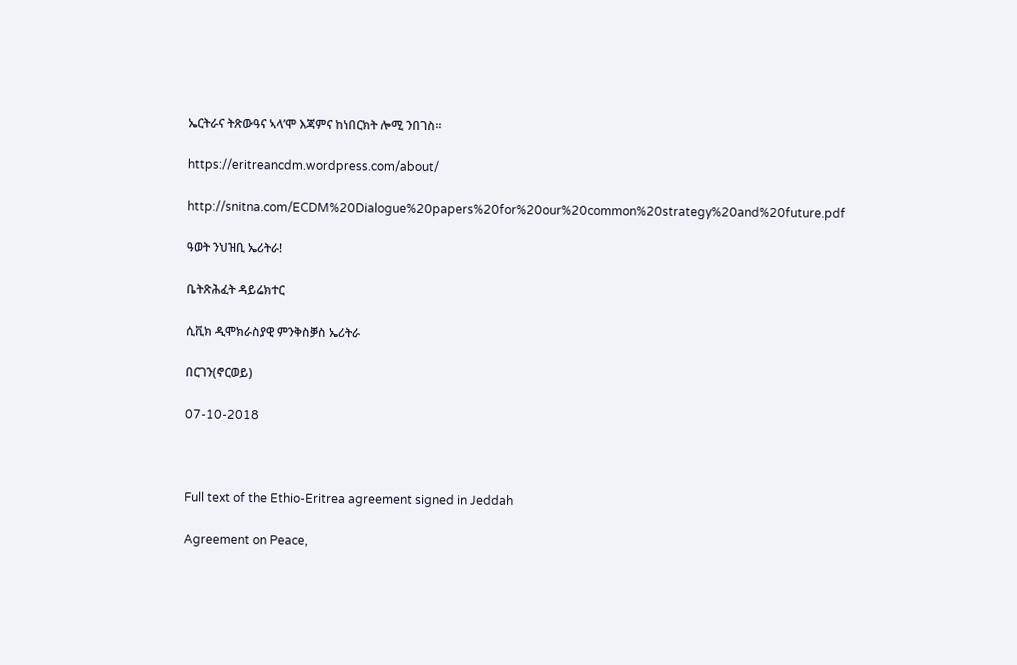ኤርትራና ትጽውዓና ኣላ’ሞ እጃምና ከነበርክት ሎሚ ንበገስ።

https://eritreancdm.wordpress.com/about/

http://snitna.com/ECDM%20Dialogue%20papers%20for%20our%20common%20strategy%20and%20future.pdf

ዓወት ንህዝቢ ኤሪትራ!

ቤትጽሕፈት ዳይሬክተር

ሲቪክ ዲሞክራስያዊ ምንቅስቓስ ኤሪትራ

በርገን(ኖርወይ)

07-10-2018



Full text of the Ethio-Eritrea agreement signed in Jeddah

Agreement on Peace,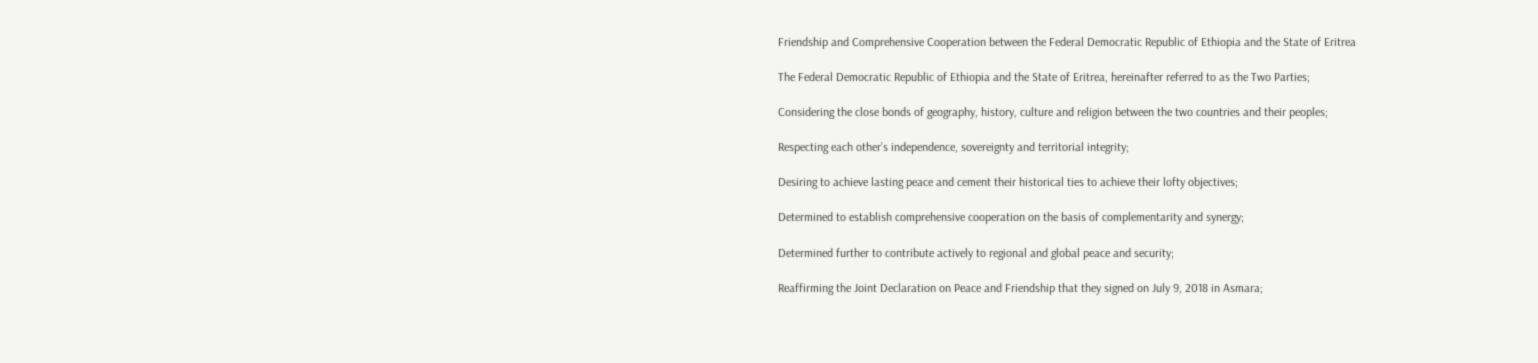Friendship and Comprehensive Cooperation between the Federal Democratic Republic of Ethiopia and the State of Eritrea

The Federal Democratic Republic of Ethiopia and the State of Eritrea, hereinafter referred to as the Two Parties;

Considering the close bonds of geography, history, culture and religion between the two countries and their peoples;

Respecting each other’s independence, sovereignty and territorial integrity;

Desiring to achieve lasting peace and cement their historical ties to achieve their lofty objectives;

Determined to establish comprehensive cooperation on the basis of complementarity and synergy;

Determined further to contribute actively to regional and global peace and security;

Reaffirming the Joint Declaration on Peace and Friendship that they signed on July 9, 2018 in Asmara;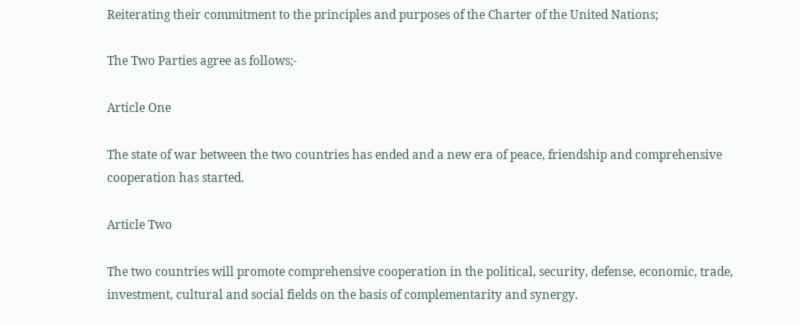Reiterating their commitment to the principles and purposes of the Charter of the United Nations;

The Two Parties agree as follows;-

Article One

The state of war between the two countries has ended and a new era of peace, friendship and comprehensive cooperation has started.

Article Two

The two countries will promote comprehensive cooperation in the political, security, defense, economic, trade, investment, cultural and social fields on the basis of complementarity and synergy.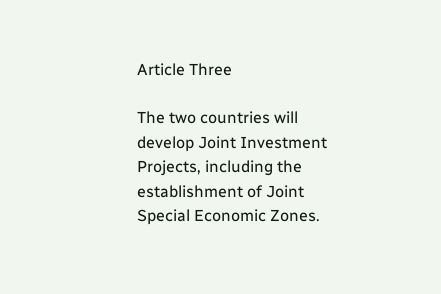Article Three

The two countries will develop Joint Investment Projects, including the establishment of Joint Special Economic Zones.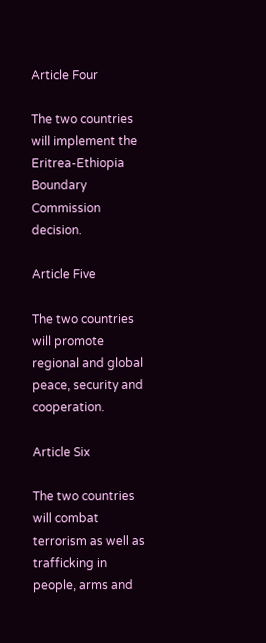Article Four

The two countries will implement the Eritrea-Ethiopia Boundary Commission decision.

Article Five

The two countries will promote regional and global peace, security and cooperation.

Article Six

The two countries will combat terrorism as well as trafficking in people, arms and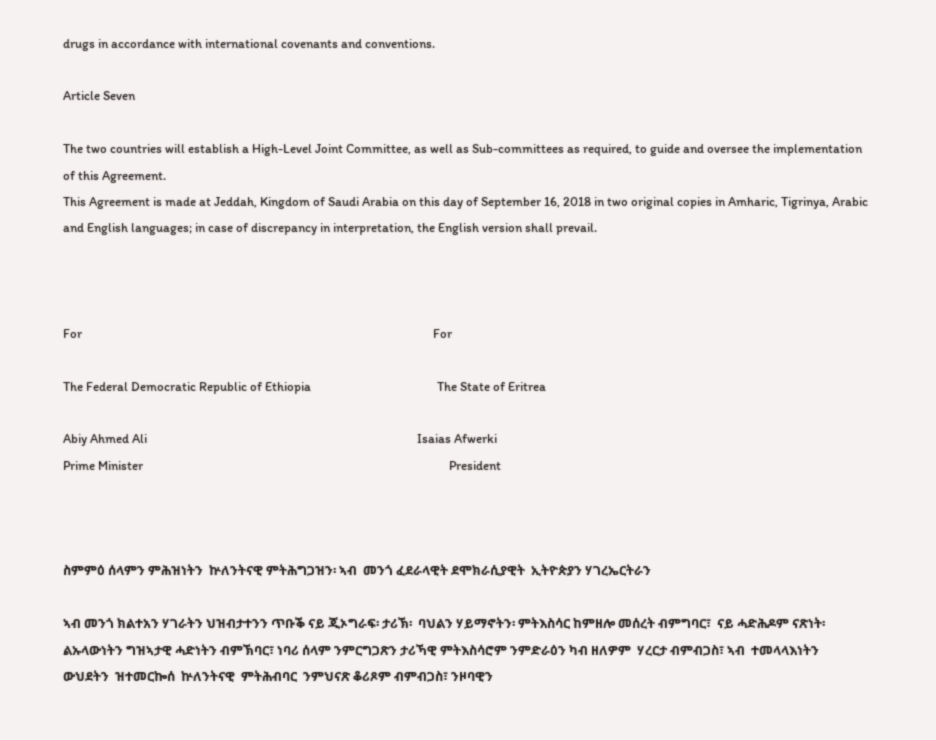drugs in accordance with international covenants and conventions.

Article Seven

The two countries will establish a High-Level Joint Committee, as well as Sub-committees as required, to guide and oversee the implementation of this Agreement.
This Agreement is made at Jeddah, Kingdom of Saudi Arabia on this day of September 16, 2018 in two original copies in Amharic, Tigrinya, Arabic and English languages; in case of discrepancy in interpretation, the English version shall prevail.



For                                                                                                                     For

The Federal Democratic Republic of Ethiopia                                          The State of Eritrea

Abiy Ahmed Ali                                                                                          Isaias Afwerki
Prime Minister                                                                                                      President



ስምምዕ ሰላምን ምሕዝነትን  ኵለንትናዊ ምትሕግጋዝን፡ ኣብ  መንጎ ፈደራላዊት ደሞክራሲያዊት  ኢትዮጵያን ሃገረኤርትራን

ኣብ መንጎ ክልተአን ሃገራትን ህዝብታተንን ጥቡቕ ናይ ጂኦግራፍ፡ ታሪኽ፡  ባህልን ሃይማኖትን፡ ምትእስሳር ከምዘሎ መሰረት ብምግባር፣  ናይ ሓድሕዶም ናጽነት፡ ልኡላውነትን ግዝኣታዊ ሓድነትን ብምኽባር፣ ነባሪ ሰላም ንምርግጋጽን ታሪኻዊ ምትእስሳሮም ንምድራዕን ካብ ዘለዎም  ሃረርታ ብምብጋስ፣ ኣብ  ተመላላእነትን  ውህደትን  ዝተመርኰሰ  ኵለንትናዊ  ምትሕብባር  ንምህናጽ ቆሪጾም ብምብጋስ፣ ንዞባዊን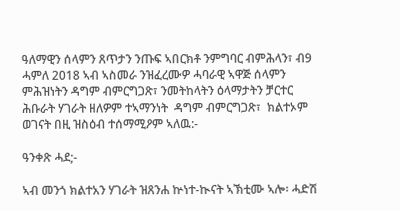ዓለማዊን ሰላምን ጸጥታን ንጡፍ ኣበርክቶ ንምግባር ብምሕላን፣ ብ9 ሓምለ 2018 ኣብ ኣስመራ ንዝፈረሙዎ ሓባራዊ ኣዋጅ ሰላምን  ምሕዝነትን ዳግም ብምርግጋጽ፣ ንመትከላትን ዕላማታትን ቻርተር ሕቡራት ሃገራት ዘለዎም ተኣማንነት  ዳግም ብምርግጋጽ፣  ክልተኦም ወገናት በዚ ዝስዕብ ተሰማሚዖም ኣለዉ:-

ዓንቀጽ ሓደ;-

ኣብ መንጎ ክልተአን ሃገራት ዝጸንሐ ኵነተ-ኲናት ኣኽቲሙ ኣሎ፡ ሓድሽ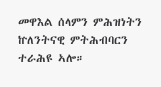መዋእል ሰላምን ምሕዝነትን ኵለንትናዊ ምትሕብባርን ተራሕዩ ኣሎ።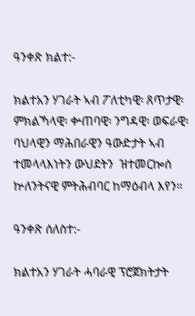ዓንቀጽ ክልተ:-

ክልተአን ሃገራት ኣብ ፖለቲካዊ፡ ጸጥታዊ፡ ምክልኻላዊ፡ ቍጠባዊ፡ ንግዳዊ፡ ወፍራዊ፡ ባህላዊን ማሕበራዊን ዓውድታት ኣብ ተመላላእነትን ውህደትን  ዝተመርኰሰ ኵለንትናዊ ምትሕብባር ከማዕብላ እየን።

ዓንቀጽ ሰለስተ:-

ክልተአን ሃገራት ሓባራዊ ፕሮጀክትታት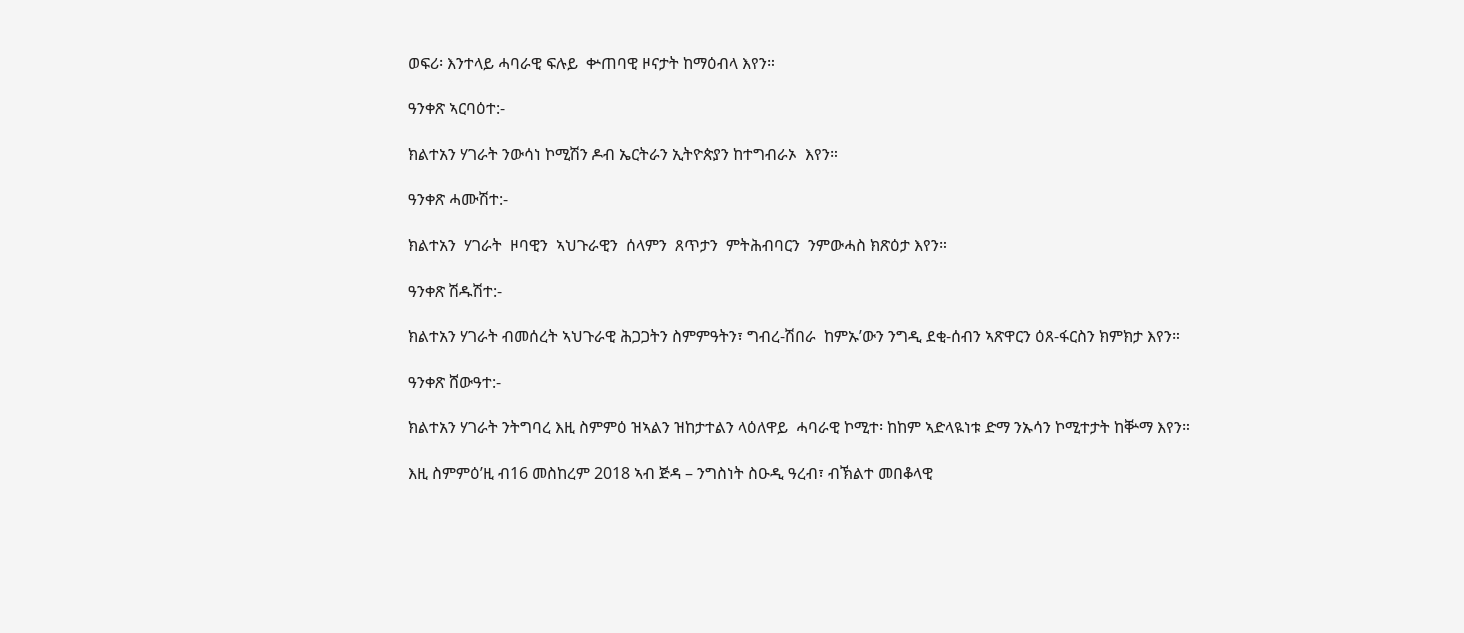ወፍሪ፡ እንተላይ ሓባራዊ ፍሉይ  ቍጠባዊ ዞናታት ከማዕብላ እየን።

ዓንቀጽ ኣርባዕተ:-

ክልተአን ሃገራት ንውሳነ ኮሚሽን ዶብ ኤርትራን ኢትዮጵያን ከተግብራኦ  እየን።

ዓንቀጽ ሓሙሽተ:-

ክልተአን  ሃገራት  ዞባዊን  ኣህጉራዊን  ሰላምን  ጸጥታን  ምትሕብባርን  ንምውሓስ ክጽዕታ እየን።

ዓንቀጽ ሽዱሽተ:-

ክልተአን ሃገራት ብመሰረት ኣህጉራዊ ሕጋጋትን ስምምዓትን፣ ግብረ-ሽበራ  ከምኡ’ውን ንግዲ ደቂ-ሰብን ኣጽዋርን ዕጸ-ፋርስን ክምክታ እየን።

ዓንቀጽ ሸውዓተ:-

ክልተአን ሃገራት ንትግባረ እዚ ስምምዕ ዝኣልን ዝከታተልን ላዕለዋይ  ሓባራዊ ኮሚተ፡ ከከም ኣድላዪነቱ ድማ ንኡሳን ኮሚተታት ከቝማ እየን።

እዚ ስምምዕ’ዚ ብ16 መስከረም 2018 ኣብ ጅዳ – ንግስነት ስዑዲ ዓረብ፣ ብኽልተ መበቆላዊ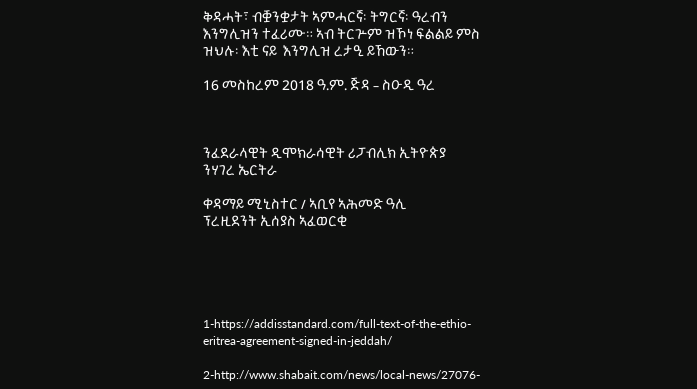ቅዳሓት፣ ብቛንቋታት ኣምሓርኛ፡ ትግርኛ፡ ዓረብን  እንግሊዝን ተፈሪሙ። ኣብ ትርጕም ዝኾነ ፍልልይ ምስ ዝህሉ፡ እቲ ናይ  እንግሊዝ ረታዒ ይኸውን።

16 መስከረም 2018 ዓ.ም. ጅዳ – ስዑዲ ዓረ



ንፈደራላዊት ዲሞክራሳዊት ሪፓብሊክ ኢትዮጵያ                  ንሃገረ ኤርትራ

ቀዳማይ ሚኒስተር / ኣቢየ ኣሕመድ ዓሊ                       ፕረዚደንት ኢሰያስ ኣፈወርቂ





1-https://addisstandard.com/full-text-of-the-ethio-eritrea-agreement-signed-in-jeddah/

2-http://www.shabait.com/news/local-news/27076-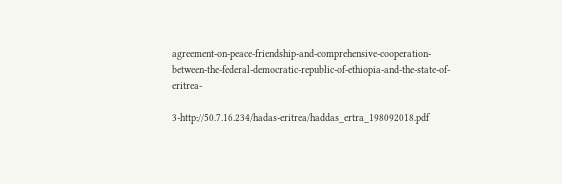agreement-on-peace-friendship-and-comprehensive-cooperation-between-the-federal-democratic-republic-of-ethiopia-and-the-state-of-eritrea-

3-http://50.7.16.234/hadas-eritrea/haddas_ertra_198092018.pdf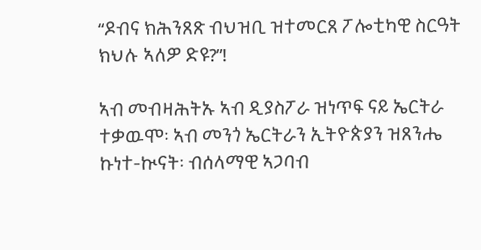“ዶብና ክሕንጸጽ ብህዝቢ ዝተመርጸ ፖሎቲካዊ ስርዓት ክህሉ ኣለዎ ድዩ?”!

ኣብ መብዛሕትኡ ኣብ ዲያስፖራ ዝነጥፍ ናይ ኤርትራ ተቃዉሞ፡ ኣብ መንጎ ኤርትራን ኢትዮጵያን ዝጸንሔ ኩነተ-ኲናት፡ ብሰላማዊ ኣጋባብ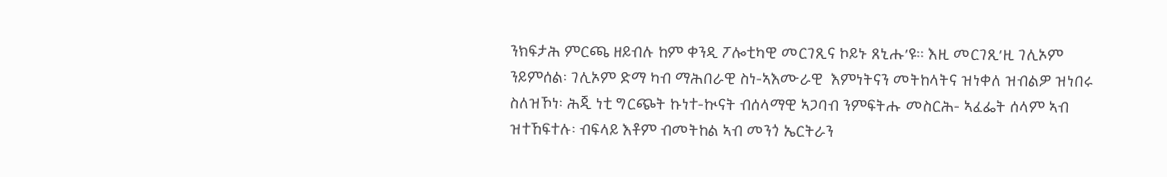ንክፍታሕ ምርጫ ዘይብሉ ከም ቀንዲ ፖሎቲካዊ መርገጺና ኮይኑ ጸኒሑ’ዩ። እዚ መርገጺ’ዚ ገሊኦም ንይምሰል፡ ገሊኦም ድማ ካብ ማሕበራዊ ስነ-ኣእሙራዊ  እምነትናን መትከላትና ዝነቀለ ዝብልዎ ዝነበሩ ስለዝኾነ፡ ሕጂ ነቲ ግርጭት ኩነተ-ኲናት ብሰላማዊ ኣጋባብ ንምፍትሑ መስርሕ- ኣፈፌት ሰላም ኣብ ዝተኸፍተሉ፡ ብፍላይ እቶም ብመትከል ኣብ መንጎ ኤርትራን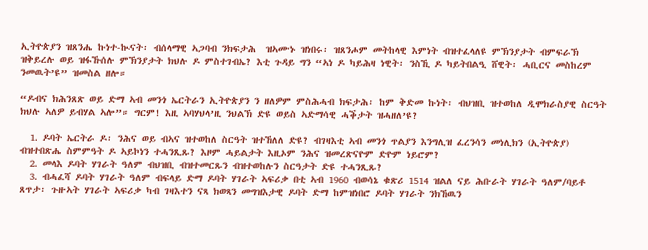ኢትዮጵያን ዝጸንሔ ኩነተ-ኲናት፡ ብሰላማዊ ኣጋባብ ንክፍታሕ  ዝኣሙኑ ዝነበሩ፡ ዝጸንሖም መትከላዊ እምነት ብዝተፈላለዩ ምኽንያታት ብምፍራኽ ዝቅይረሉ ወይ ዝፋኹሰሉ ምኽንያታት ክህሉ ዶ ምስተገብኤ? እቲ ጉዳይ ግን “ኣነ ዶ ካይሕዛ ነዊት፡ ንስኺ ዶ ካይትበልዒ ሸዊት፡ ሓቢርና መስከረም ንመዉት’ዩ” ዝመስል ዘሎ።

“ዶብና ክሕንጸጽ ወይ ድማ ኣብ መንጎ ኤርትራን ኢትዮጵያን ን ዘለዎም ምስሕሓብ ክፍታሕ፡ ከም ቅድመ ኩነት፡ ብህዝቢ ዝተወከለ ዲሞክራስያዊ ስርዓት ክህሉ ኣለዎ ይብሃል ኣሎ”። ግርም! እዚ ኣባሃህላ’ዚ ንህልኽ ድዩ ወይስ ኣድማሳዊ ሓቕታት ዝሓዘለ’ዩ?

  1. ዶባት ኤርትራ ዶ፡ ንሕና ወይ ብኣና ዝተወከለ ስርዓት ዝተኸለለ ድዩ? ብገዛእቲ ኣብ መንጎ ጥልያን እንግሊዝ ፈረንሳን መነሊክን (ኢትዮጵያ) ብዝተበጽሔ ስምምዓት ዶ ኣይኮነን ተሓንጺጹ? እዞም ሓይልታት እዚኦም ንሕና ዝመረጽናዮም ድዮም ነይሮም?
  2. መላእ ዶባት ሃገራት ዓለም ብህዝቢ ብዝተመርጹን ብዝተወከሉን ስርዓታት ድዩ ተሓንጺጹ?
  3. ብሓፈሻ ዶባት ሃገራት ዓለም ብፍላይ ድማ ዶባት ሃገራት ኣፍሪቃ በቲ ኣብ 1960 ብወሳኔ ቁጽሪ 1514 ዝልለ ናይ ሕቡራት ሃገራት ዓለም/ባይቶ ጸጥታ፡ ጉዙኣት ሃገራት ኣፍሪቃ ካብ ገዛእተን ናጻ ክወጻን መግዝእታዊ ዶባት ድማ ከምዝነበሮ ዶባት ሃገራት ንክኸዉን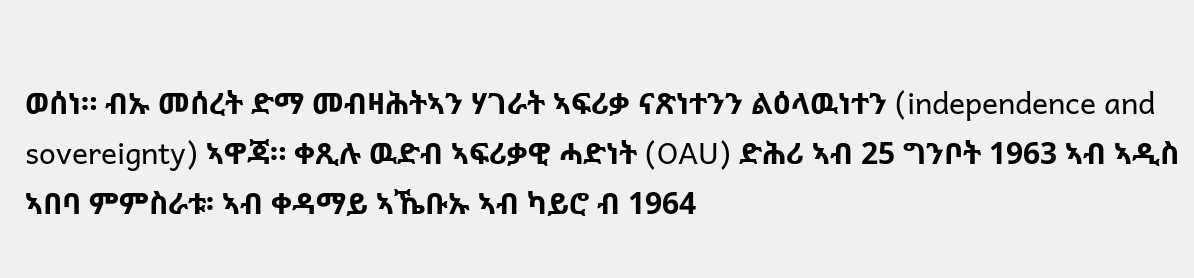ወሰነ። ብኡ መሰረት ድማ መብዛሕትኣን ሃገራት ኣፍሪቃ ናጽነተንን ልዕላዉነተን (independence and sovereignty) ኣዋጃ። ቀጺሉ ዉድብ ኣፍሪቃዊ ሓድነት (OAU) ድሕሪ ኣብ 25 ግንቦት 1963 ኣብ ኣዲስ ኣበባ ምምስራቱ፡ ኣብ ቀዳማይ ኣኼቡኡ ኣብ ካይሮ ብ 1964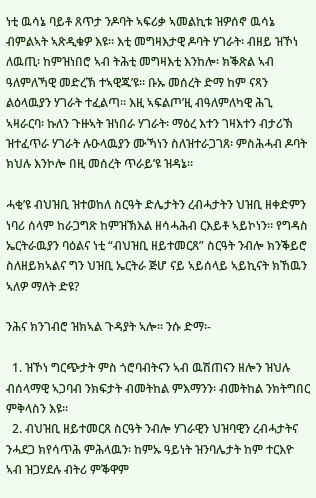ነቲ ዉሳኔ ባይቶ ጸጥታ ንዶባት ኣፍሪቃ ኣመልኪቱ ዝዎሰኖ ዉሳኔ ብምልኣት ኣጽዲቁዎ እዩ። እቲ መግዛእታዊ ዶባት ሃገራት፡ ብዘይ ዝኾነ ለዉጢ፡ ከምዝነበሮ ኣብ ትሕቲ መግዛእቲ እንከሎ፡ ክቕጽል ኣብ ዓለምለኻዊ መድረኽ ተኣዊጁ’ዩ። ቡኡ መሰረት ድማ ከም ናጻን ልዕላዉያን ሃገራት ተፈልጣ። እዚ ኣፍልጦ’ዚ ብዓለምለካዊ ሕጊ ኣዛራርባ፡ ኩለን ጉዙኣት ዝነበራ ሃገራት፡ ማዕረ እተን ገዛእተን ብታሪኽ ዝተፈጥራ ሃገራት ሉዑላዉያን ሙኻነን ስለዝተራጋገጸ፡ ምስሕሓብ ዶባት ክህሉ እንኮሎ በዚ መሰረት ጥራይ’ዩ ዝዳኔ።

ሓቂ’ዩ ብህዝቢ ዝተወከለ ስርዓት ድሌታትን ረብሓታትን ህዝቢ ዘቀድምን ነባሪ ሰላም ከራጋግጽ ከምዝኽእል ዘሳሓሕብ ርእይቶ ኣይኮነን። የግዳስ ኤርትራዉያን ባዕልና ነቲ “ብህዝቢ ዘይተመርጸ” ስርዓት ንብሎ ክንቕይሮ ስለዘይክኣልና ግን ህዝቢ ኤርትራ ጅሆ ናይ ኣይሰላይ ኣይኪናት ክኸዉን ኣለዎ ማለት ድዩ?

ንሕና ክንገብሮ ዝክኣል ጉዳያት ኣሎ። ንሱ ድማ፡-

  1. ዝኾነ ግርጭታት ምስ ጎሮባብትናን ኣብ ዉሽጠናን ዘሎን ዝህሉ ብሰላማዊ ኣጋባብ ንክፍታት ብመትከል ምእማንን፡ ብመትከል ንክትግበር ምቅላስን እዩ።
  2. ብህዝቢ ዘይተመርጸ ስርዓት ንብሎ ሃገራዊን ህዝባዊን ረብሓታትና ንሓደጋ ክየሳጥሕ ምሕላዉን፡ ከምኡ ዓይነት ዝንባሌታት ከም ተርእዮ ኣብ ዝጋሃደሉ ብትሪ ምቕዋም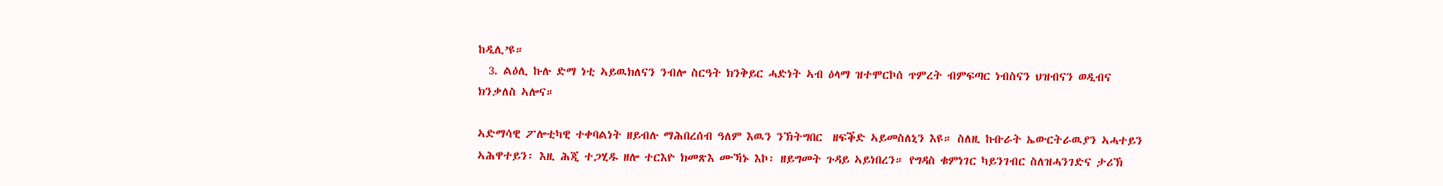ከዲሊ’ዩ።
  3. ልዕሊ ኩሉ ድማ ነቲ ኣይዉክለናን ንብሎ ስርዓት ክንቅይር ሓድነት ኣብ ዕላማ ዝተሞርኮሰ ጥምረት ብምፍጣር ነብስናን ህዝብናን ወዲብና ክንቃለስ ኣሎና።

ኣድማሳዊ ፖሎቲካዊ ተቀባልነት ዘይብሉ ማሕበረሰብ ዓለም እዉን ንኽትግበር  ዘፍቕድ ኣይመስለኒን እዩ። ስለዚ ኩቡራት ኤውርትራዉያን ኣሓተይን ኣሕዋተይን፡ እዚ ሕጂ ተጋሂዱ ዘሎ ተርእዮ ክመጽእ ሙኻኑ እኮ፡ ዘይግመት ጉዳይ ኣይነበረን። የግዳስ ቁምነገር ካይንገብር ስለዝሓንገድና ታሪኽ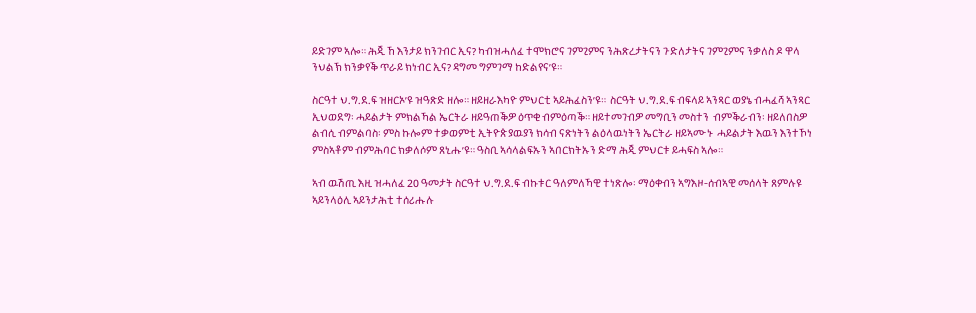ይድገም ኣሎ። ሕጂ ኸ እንታይ ክንገብር ኢና? ካብዝሓለፈ ተሞክሮና ገምጊምና ንሕጽረታትናን ጉድለታትና ገምጊምና ንቃለስ ዶ ዋላ ንህልኽ ክንቃየቕ ጥራይ ክነብር ኢና? ዳግመ ግምገማ ከድልየና’ዩ።

ስርዓተ ህ.ግ.ደ.ፍ ዝዘርኦ’ዩ ዝዓጽድ ዘሎ። ዘይዘራእካዮ ምህርቲ ኣይሕፈስን’ዩ።  ስርዓት ህ.ግ.ደ.ፍ ብፍላይ ኣንጻር ወያኔ ብሓፈሻ ኣንጻር ኢህወደግ፡ ሓይልታት ምክልኻል ኤርትራ ዘይዓጠቕዎ ዕጥቂ ብምዕጣቕ። ዘይተመገብዎ መግቢን መስተን  ብምቕራብን፡ ዘይለበስዎ ልብሲ ብምልባስ፡ ምስ ኩሎም ተቃወምቲ ኢትዮጵያዉያን ክሳብ ናጽነትን ልዕላዉነትን ኤርትራ ዘይኣሙኑ  ሓይልታት እዉን እንተኾነ ምስኣቶም ብምሕባር ክቃለሶም ጸኒሑ’ዩ። ዓስቢ ኣሳላልፍኡን ኣበርክትኡን ድማ ሕጂ ምህርቱ ይሓፍስ ኣሎ።

ኣብ ዉሽጢ እዚ ዝሓለፈ 20 ዓመታት ስርዓተ ህ.ግ.ደ.ፍ ብኩቱር ዓለምለኻዊ ተነጽሎ፡ ማዕቀብን ኣግእዞ-ሰብኣዊ መሰላት ጸምሉዩ ኣይንላዕሊ ኣይንታሕቲ ተሰሪሑሉ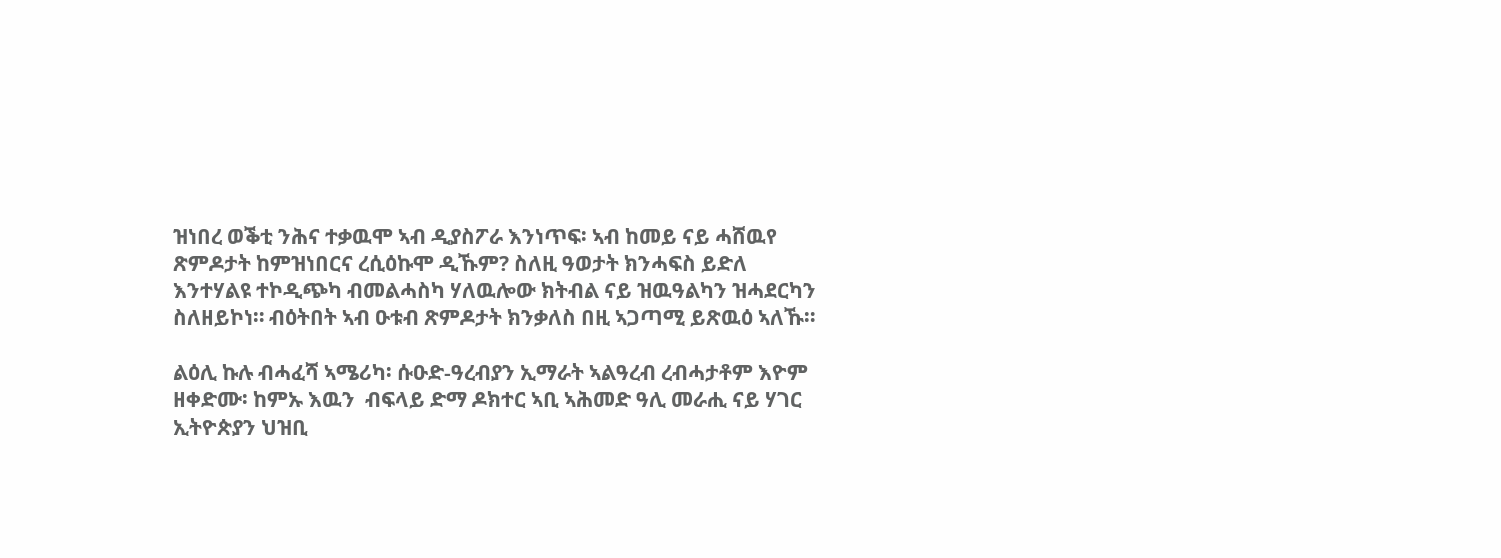ዝነበረ ወቕቲ ንሕና ተቃዉሞ ኣብ ዲያስፖራ እንነጥፍ፡ ኣብ ከመይ ናይ ሓሸዉየ ጽምዶታት ከምዝነበርና ረሲዕኩሞ ዲኹም? ስለዚ ዓወታት ክንሓፍስ ይድለ እንተሃልዩ ተኮዲጭካ ብመልሓስካ ሃለዉሎው ክትብል ናይ ዝዉዓልካን ዝሓደርካን ስለዘይኮነ። ብዕትበት ኣብ ዑቱብ ጽምዶታት ክንቃለስ በዚ ኣጋጣሚ ይጽዉዕ ኣለኹ።

ልዕሊ ኩሉ ብሓፈሻ ኣሜሪካ፡ ሱዑድ-ዓረብያን ኢማራት ኣልዓረብ ረብሓታቶም እዮም ዘቀድሙ፡ ከምኡ እዉን  ብፍላይ ድማ ዶክተር ኣቢ ኣሕመድ ዓሊ መራሒ ናይ ሃገር ኢትዮጵያን ህዝቢ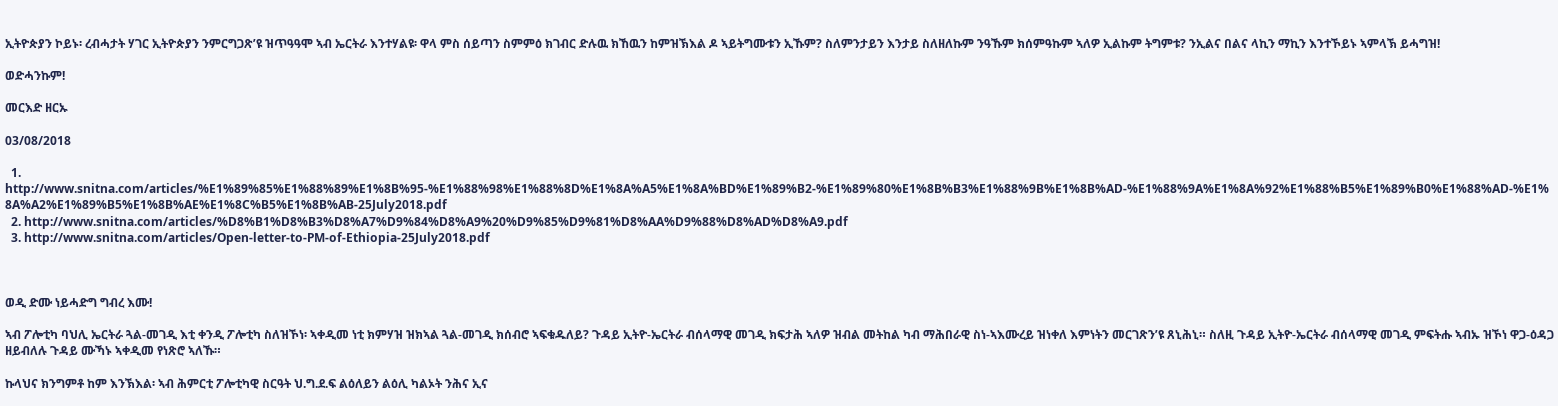ኢትዮጵያን ኮይኑ፡ ረብሓታት ሃገር ኢትዮጵያን ንምርግጋጽ’ዩ ዝጥዓዓሞ ኣብ ኤርትራ እንተሃልዩ፡ ዋላ ምስ ሰይጣን ስምምዕ ክገብር ድሉዉ ክኸዉን ከምዝኽእል ዶ ኣይትግሙቱን ኢኹም? ስለምንታይን እንታይ ስለዘለኩም ንዓኹም ክሰምዓኩም ኣለዎ ኢልኩም ትግምቱ? ንኢልና በልና ላኪን ማኪን እንተኾይኑ ኣምላኽ ይሓግዝ!

ወድሓንኩም!

መርእድ ዘርኡ

03/08/2018

  1. http://www.snitna.com/articles/%E1%89%85%E1%88%89%E1%8B%95-%E1%88%98%E1%88%8D%E1%8A%A5%E1%8A%BD%E1%89%B2-%E1%89%80%E1%8B%B3%E1%88%9B%E1%8B%AD-%E1%88%9A%E1%8A%92%E1%88%B5%E1%89%B0%E1%88%AD-%E1%8A%A2%E1%89%B5%E1%8B%AE%E1%8C%B5%E1%8B%AB-25July2018.pdf
  2. http://www.snitna.com/articles/%D8%B1%D8%B3%D8%A7%D9%84%D8%A9%20%D9%85%D9%81%D8%AA%D9%88%D8%AD%D8%A9.pdf
  3. http://www.snitna.com/articles/Open-letter-to-PM-of-Ethiopia-25July2018.pdf



ወዲ ድሙ ነይሓድግ ግብረ እሙ!

ኣብ ፖሎቲካ ባህሊ ኤርትራ ጓል-መገዲ እቲ ቀንዲ ፖሎቲካ ስለዝኾነ፡ ኣቀዲመ ነቲ ክምሃዝ ዝክኣል ጓል-መገዲ ክሰብሮ ኣፍቁዱለይ? ጉዳይ ኢትዮ-ኤርትራ ብሰላማዊ መገዲ ክፍታሕ ኣለዎ ዝብል መትከል ካብ ማሕበራዊ ስነ-ኣእሙረይ ዝነቀለ እምነትን መርገጽን’ዩ ጸኒሕኒ። ስለዚ ጉዳይ ኢትዮ-ኤርትራ ብሰላማዊ መገዲ ምፍትሑ ኣብኡ ዝኾነ ዋጋ-ዕዳጋ ዘይብለሉ ጉዳይ ሙኻኑ ኣቀዲመ የነጽሮ ኣለኹ።

ኩላህና ክንግምቶ ከም እንኽእል፡ ኣብ ሕምርቲ ፖሎቲካዊ ስርዓት ህ.ግ.ደ.ፍ ልዕለይን ልዕሊ ካልኦት ንሕና ኢና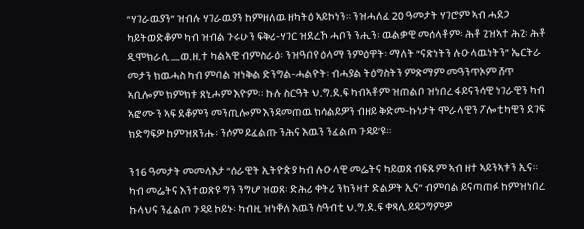“ሃገራዉያን” ዝብሉ ሃገራዉያን ከምዘለዉ ዘካትዕ ኣይኮነን። ንዝሓለፈ 20 ዓመታት ሃገሮም ኣብ ሓደጋ ካይትወድቆም ካብ ዝብል ጉሩሁን ፍቅሪ-ሃገር ዝደረኾ ሓቦን ንሒን፡ ዉልቃዊ መሰላቶም፡ ሕቶ ጊዝኣተ ሕጊ፡ ሕቶ ዲሞክራሲ ….ወ.ዘ.ተ ካልኣዊ ብምስራዕ፡ ንዝዓበየ ዕላማ ንምዕዋት፡ ማለት “ናጽነትን ሉዑላዉነትን” ኤርትራ መታን ክዉሓስ ካብ ምባል ዝነቅል ድንግል-ሓልዮት፡ ብሓያል ትዕግስትን ምጽማም መዓንጥኦም ሸጥ ኣቢሎም ክምክቱ ጸኒሖም እዮም፡፡ ኩሉ ስርዓት ህ.ግ.ደ.ፍ ካብኣቶም ዝጠልቦ ዝነበረ ፋይናንሳዊ ነገራዊን ካብ ኣፎሙን ኣፍ ደቆምን መንጢሎም እንዳመጠዉ ክሳልይዎን ብዘይ ቅድመ-ኩነታት ሞራላዊን ፖሎቲካዊን ደገፍ ክድግፍዎ ከምዝጸንሑ፡ ንሶም ይፈልጡ ንሕና እዉን ንፈልጦ ጉዳይ’ዩ።

ን16 ዓመታት መመላእታ “ሰራዊት ኢትዮጵያ ካብ ሉዑላዊ መሬትና ካይወጸ ብፍጹም ኣብ ዘተ ኣይንኣቱን ኢና። ካብ መሬትና እንተወጽዩ ግን ንግሆ ዝወጸ፡ ድሕሪ ቀትሪ ንክንዛተ ድልዎት ኢና” ብምባል ይናጣጠፉ ከምዝነበረ ኩላህና ንፈልጦ ጉዳይ ኮይኑ፡ ካብዚ ዝነቐለ እዉን ስዓብቲ ህ.ግ.ደ.ፍ ቀጻሊ ይዳጋግምዎ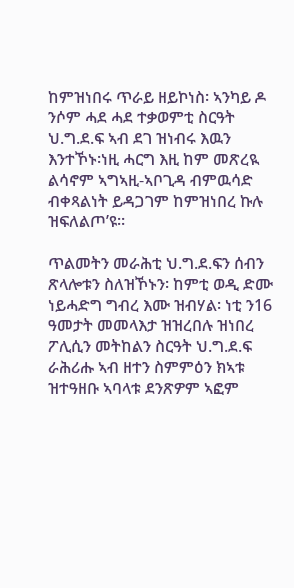ከምዝነበሩ ጥራይ ዘይኮነስ፡ ኣንካይ ዶ ንሶም ሓደ ሓደ ተቃወምቲ ስርዓት ህ.ግ.ደ.ፍ ኣብ ደገ ዝነብሩ እዉን እንተኾኑ፡ነዚ ሓርግ እዚ ከም መጽረዪ ልሳኖም ኣግኣዚ-ኣቦጊዳ ብምዉሳድ ብቀጻልነት ይዳጋገም ከምዝነበረ ኩሉ ዝፍለልጦ’ዩ።

ጥልመትን መራሕቲ ህ.ግ.ደ.ፍን ሰብን ጽላሎቱን ስለዝኾኑን፡ ከምቲ ወዲ ድሙ ነይሓድግ ግብረ እሙ ዝብሃል፡ ነቲ ን16 ዓመታት መመላእታ ዝዝረበሉ ዝነበረ ፖሊሲን መትከልን ስርዓት ህ.ግ.ደ.ፍ ራሕሪሑ ኣብ ዘተን ስምምዕን ክኣቱ ዝተዓዘቡ ኣባላቱ ደንጽዎም ኣፎም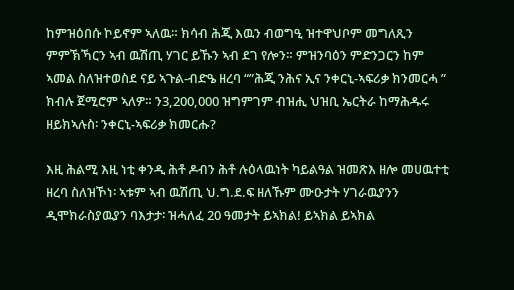ከምዝዕበሱ ኮይኖም ኣለዉ። ክሳብ ሕጂ እዉን ብወግዒ ዝተዋህቦም መግለጺን ምምኽኻርን ኣብ ዉሽጢ ሃገር ይኹን ኣብ ደገ የሎን። ምዝንባዕን ምድንጋርን ከም ኣመል ስለዝተወስደ ናይ ኣጉል-ብድዔ ዘረባ “”ሕጂ ንሕና ኢና ንቀርኒ-ኣፍሪቃ ክንመርሓ ” ክብሉ ጀሚሮም ኣለዎ። ን3,200,000 ዝግምገም ብዝሒ ህዝቢ ኤርትራ ከማሕዱሩ ዘይክኣሉስ፡ ንቀርኒ-ኣፍሪቃ ክመርሑ?

እዚ ሕልሚ እዚ ነቲ ቀንዲ ሕቶ ዶብን ሕቶ ሉዕላዉነት ካይልዓል ዝመጽእ ዘሎ መሀዉተቲ ዘረባ ስለዝኾነ፡ ኣቱም ኣብ ዉሽጢ ህ.ግ.ደ.ፍ ዘለኹም ሙዑታት ሃገራዉያንን ዲሞክራስያዉያን ባእታታ፡ ዝሓለፈ 20 ዓመታት ይኣክል! ይኣክል ይኣክል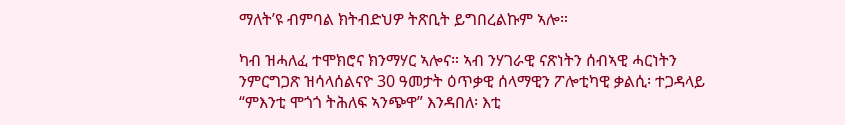ማለት’ዩ ብምባል ክትብድህዎ ትጽቢት ይግበረልኩም ኣሎ።

ካብ ዝሓለፈ ተሞክሮና ክንማሃር ኣሎና። ኣብ ንሃገራዊ ናጽነትን ሰብኣዊ ሓርነትን ንምርግጋጽ ዝሳላሰልናዮ 30 ዓመታት ዕጥቃዊ ሰላማዊን ፖሎቲካዊ ቃልሲ፡ ተጋዳላይ “ምእንቲ ሞጎጎ ትሕለፍ ኣንጭዋ” እንዳበለ፡ እቲ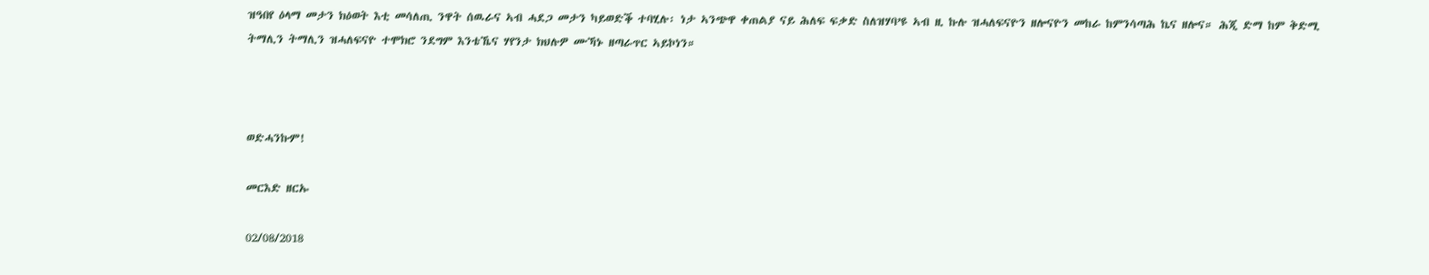ዝዓበየ ዕላማ መታን ክዕወት እቲ መሳለጢ ንዋት ሰዉራና ኣብ ሓደጋ መታን ካይወድቕ ተባሂሉ፡ ነታ ኣንጭዋ ቀጠልያ ናይ ሕለፍ ፍቃድ ስለዝሃባ’ዩ ኣብ ዚ ኩሉ ዝሓለፍናዮን ዘሎናዮን መከራ ከምንሳጣሕ ኬና ዘሎና። ሕጂ ድማ ከም ቅድሚ ትማሊን ትማሊን ዝሓለፍናዮ ተሞክሮ ንደግም እንቴኼና ሃየንታ ክህሉዎ ሙኻኑ ዘጣራጥር ኣይኮነን።



ወድሓንኩም!

መርእድ ዘርኡ

02/08/2018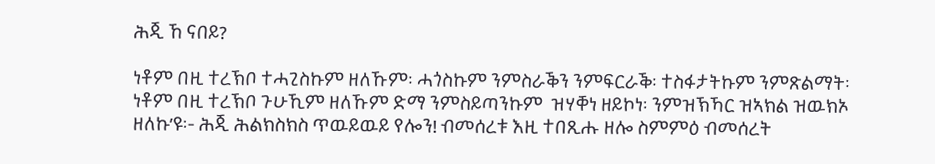ሕጂ ኸ ናበይ?

ነቶም በዚ ተረኽቦ ተሓጊስኩም ዘለኹም፡ ሓጎስኩም ንምስራቕን ንምፍርራቕ፡ ተስፋታትኩም ንምጽልማት፡ ነቶም በዚ ተረኽቦ ጉሁኺም ዘለኹም ድማ ንምስይጣንኩም  ዝሃቐነ ዘይኮነ፡ ንምዝኽኻር ዝኣክል ዝዉክኦ ዘለኩ’ዩ፡- ሕጂ ሕልክስክስ ጥዉይዉይ የሎን! ብመሰረቱ እዚ ተበጺሑ ዘሎ ስምምዕ ብመሰረት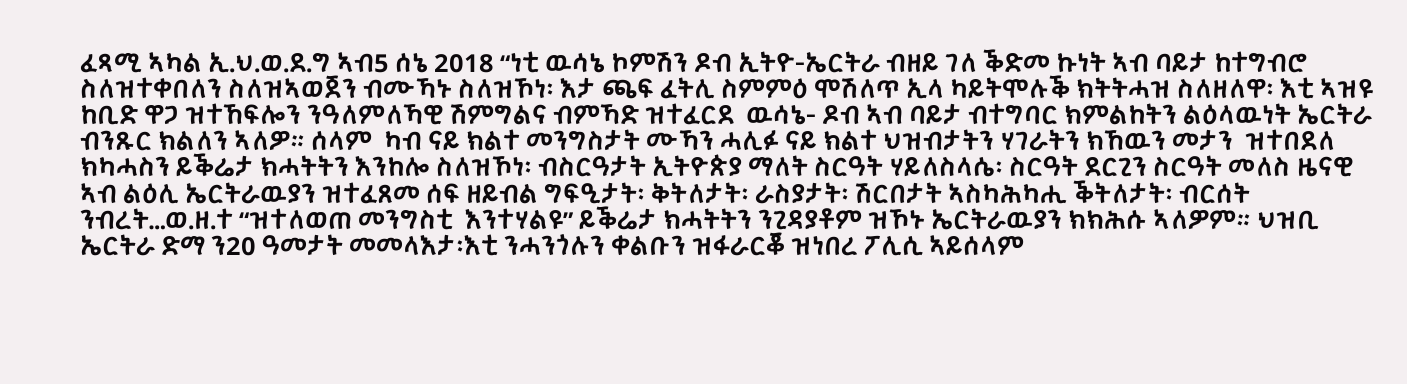ፈጻሚ ኣካል ኢ.ህ.ወ.ደ.ግ ኣብ5 ሰኔ 2018 “ነቲ ዉሳኔ ኮምሽን ዶብ ኢትዮ-ኤርትራ ብዘይ ገለ ቕድመ ኩነት ኣብ ባይታ ከተግብሮ ስለዝተቀበለን ስለዝኣወጀን ብሙኻኑ ስለዝኾነ፡ እታ ጫፍ ፈትሊ ስምምዕ ሞሽለጥ ኢላ ካይትሞሉቕ ክትትሓዝ ስለዘለዋ፡ እቲ ኣዝዩ ከቢድ ዋጋ ዝተኸፍሎን ንዓለምለኻዊ ሽምግልና ብምኻድ ዝተፈርደ  ዉሳኔ- ዶብ ኣብ ባይታ ብተግባር ክምልከትን ልዕላዉነት ኤርትራ ብንጹር ክልለን ኣለዎ። ሰላም  ካብ ናይ ክልተ መንግስታት ሙኻን ሓሊፉ ናይ ክልተ ህዝብታትን ሃገራትን ክኸዉን መታን  ዝተበደለ ክካሓስን ይቕሬታ ክሓትትን እንከሎ ስለዝኾነ፡ ብስርዓታት ኢትዮጵያ ማለት ስርዓት ሃይለስላሴ፡ ስርዓት ደርጊን ስርዓት መለስ ዜናዊ ኣብ ልዕሊ ኤርትራዉያን ዝተፈጸመ ሰፍ ዘይብል ግፍዒታት፡ ቅትለታት፡ ራስያታት፡ ሽርበታት ኣስካሕካሒ ቕትለታት፡ ብርሰት ንብረት…ወ.ዘ.ተ “ዝተለወጠ መንግስቲ  እንተሃልዩ” ይቕሬታ ክሓትትን ንጊዳያቶም ዝኾኑ ኤርትራዉያን ክክሕሱ ኣለዎም። ህዝቢ ኤርትራ ድማ ን20 ዓመታት መመላእታ፡እቲ ንሓንጎሉን ቀልቡን ዝፋራርቖ ዝነበረ ፖሊሲ ኣይሰላም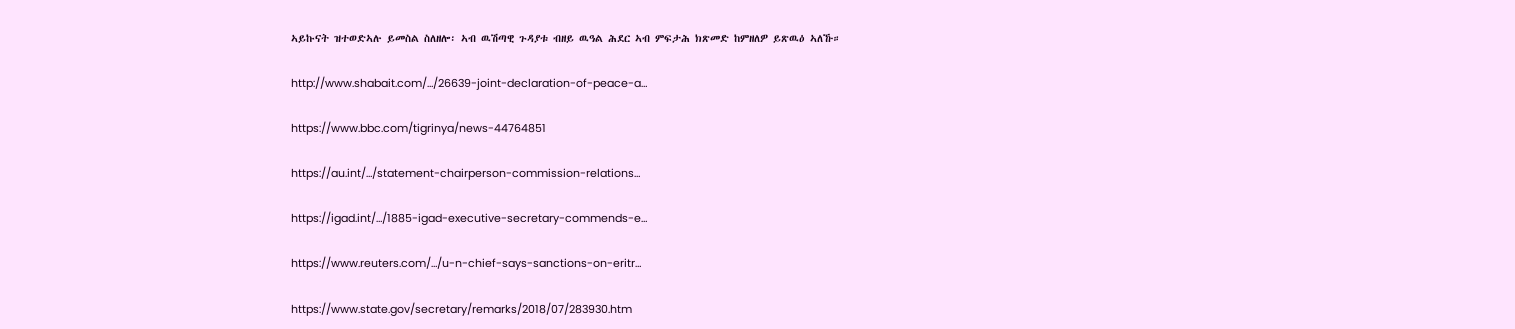ኣይኩናት ዝተወድኣሉ ይመስል ስለዘሎ፡ ኣብ ዉሽጣዊ ጉዳያቱ ብዘይ ዉዓል ሕደር ኣብ ምፍታሕ ክጽመድ ከምዘለዎ ይጽዉዕ ኣለኹ።

http://www.shabait.com/…/26639-joint-declaration-of-peace-a…

https://www.bbc.com/tigrinya/news-44764851

https://au.int/…/statement-chairperson-commission-relations…

https://igad.int/…/1885-igad-executive-secretary-commends-e…

https://www.reuters.com/…/u-n-chief-says-sanctions-on-eritr…

https://www.state.gov/secretary/remarks/2018/07/283930.htm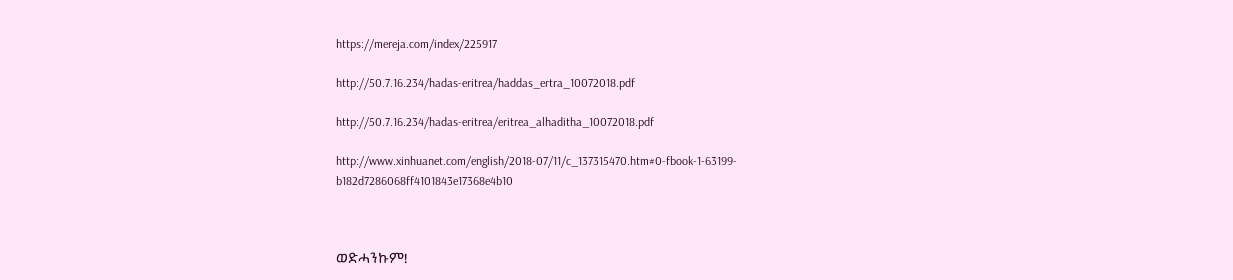https://mereja.com/index/225917

http://50.7.16.234/hadas-eritrea/haddas_ertra_10072018.pdf

http://50.7.16.234/hadas-eritrea/eritrea_alhaditha_10072018.pdf

http://www.xinhuanet.com/english/2018-07/11/c_137315470.htm#0-fbook-1-63199-b182d7286068ff4101843e17368e4b10



ወድሓንኩም!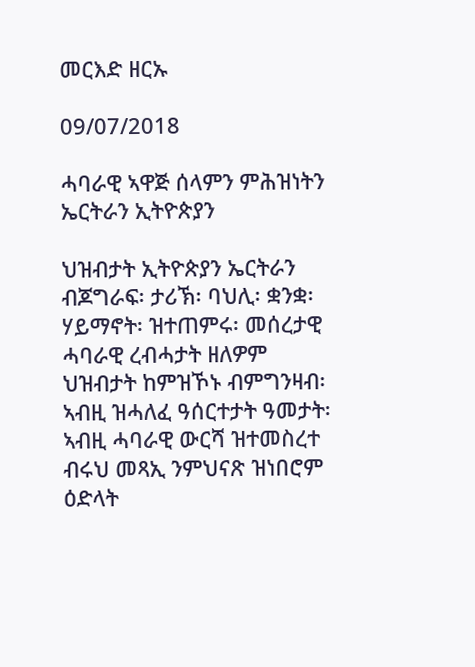መርእድ ዘርኡ

09/07/2018

ሓባራዊ ኣዋጅ ሰላምን ምሕዝነትን ኤርትራን ኢትዮጵያን

ህዝብታት ኢትዮጵያን ኤርትራን ብጆግራፍ፡ ታሪኽ፡ ባህሊ፡ ቋንቋ፡ ሃይማኖት፡ ዝተጠምሩ፡ መሰረታዊ ሓባራዊ ረብሓታት ዘለዎም ህዝብታት ከምዝኾኑ ብምግንዛብ፡ ኣብዚ ዝሓለፈ ዓሰርተታት ዓመታት፡ ኣብዚ ሓባራዊ ውርሻ ዝተመስረተ ብሩህ መጻኢ ንምህናጽ ዝነበሮም ዕድላት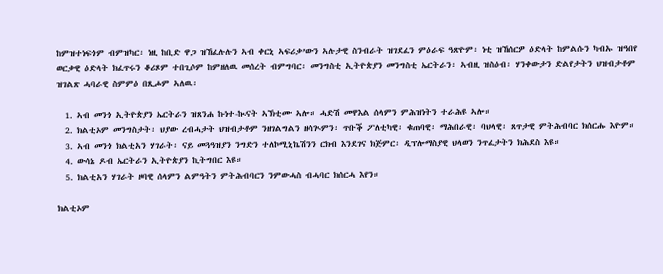ከምዝተነፍጎም ብምዝካር፡ ነዚ ከቢድ ዋጋ ዝኸፈሉሉን ኣብ ቀርኒ ኣፍሪቃ’ውን ኣሉታዊ ስንብራት ዝገደፈን ምዕራፍ ዓጽዮም፡ ነቲ ዝኸሰርዎ ዕድላት ከምልሱን ካብኡ ዝዓበየ ወርቃዊ ዕድላት ክፈጥሩን ቆሪጾም ተበጊሶም ከምዘለዉ መሰረት ብምግባር፡ መንግስቲ ኢትዮጵያን መንግስቲ ኤርትራን፡ ኣብዚ ዝስዕብ፡ ሃንቀውታን ድልየታትን ህዝብታቶም ዝገልጽ ሓባራዊ ስምምዕ በጺሖም ኣለዉ፡

  1. ኣብ መንጎ ኢትዮጵያን ኤርትራን ዝጸንሐ ኩነተ-ኲናት ኣኽቲሙ ኣሎ። ሓድሽ መዋእል ሰላምን ምሕዝነትን ተራሕዩ ኣሎ።
  2. ክልቲኦም መንግስታት፡ ህያው ረብሓታት ህዝብታቶም ንዘገልግልን ዘሳጒምን፡ ጥቡቕ ፖለቲካዊ፡ ቁጠባዊ፡ ማሕበራዊ፡ ባህላዊ፡ ጸጥታዊ ምትሕብባር ክሰርሑ እዮም።
  3. ኣብ መንጎ ክልቲአን ሃገራት፡ ናይ መጓዓዝያን ንግድን ተለኮሚኒኬሽንን ርክብ እንደገና ክጅምር፡ ዲፕሎማስያዊ ህላወን ንጥፈታትን ክሕደስ እዩ።
  4. ውሳኔ ዶብ ኤርትራን ኢትዮጵያን ኪትግበር እዩ።
  5. ክልቲአን ሃገራት ዞባዊ ሰላምን ልምዓትን ምትሕብባርን ንምውሓስ ብሓባር ክሰርሓ እየን።

ክልቲኦም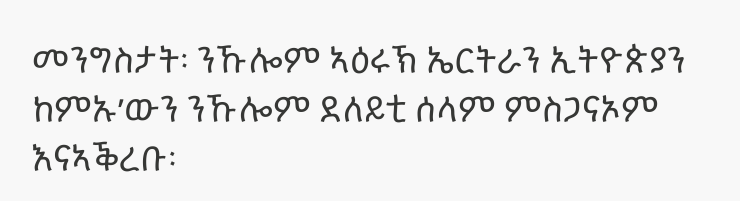መንግስታት፡ ንኹሎም ኣዕሩኽ ኤርትራን ኢትዮጵያን ከምኡ’ውን ንኹሎም ደለይቲ ሰላም ምስጋናኦም እናኣቕረቡ፡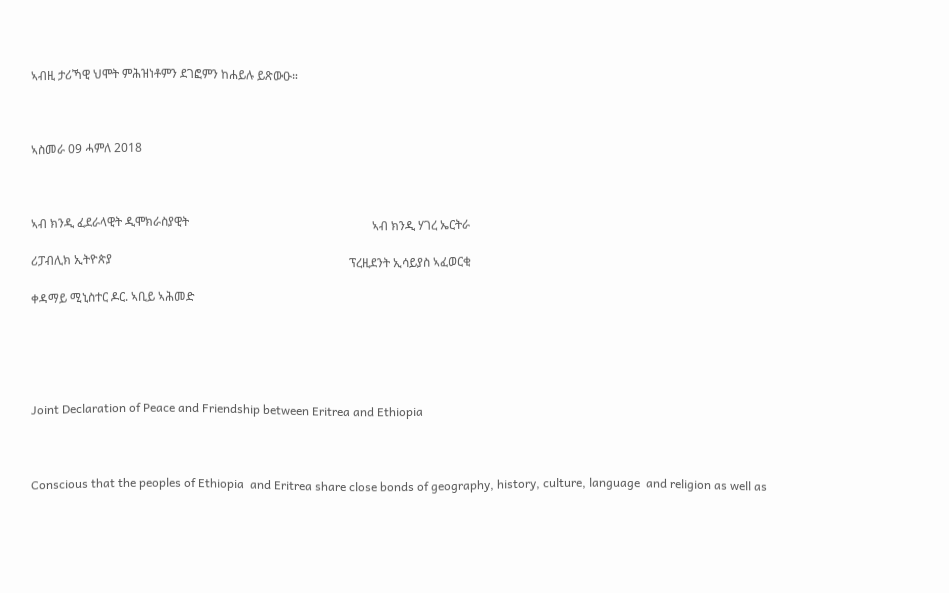ኣብዚ ታሪኻዊ ህሞት ምሕዝነቶምን ደገፎምን ከሐይሉ ይጽውዑ።



ኣስመራ 09 ሓምለ 2018



ኣብ ክንዲ ፈደራላዊት ዲሞክራስያዊት                                                             ኣብ ክንዲ ሃገረ ኤርትራ

ሪፓብሊክ ኢትዮጵያ                                                                               ፕረዚደንት ኢሳይያስ ኣፈወርቂ

ቀዳማይ ሚኒስተር ዶር. ኣቢይ ኣሕመድ





Joint Declaration of Peace and Friendship between Eritrea and Ethiopia



Conscious that the peoples of Ethiopia  and Eritrea share close bonds of geography, history, culture, language  and religion as well as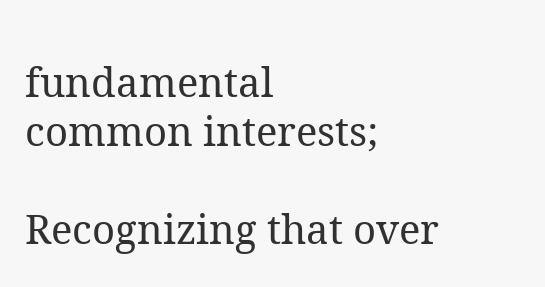fundamental common interests;

Recognizing that over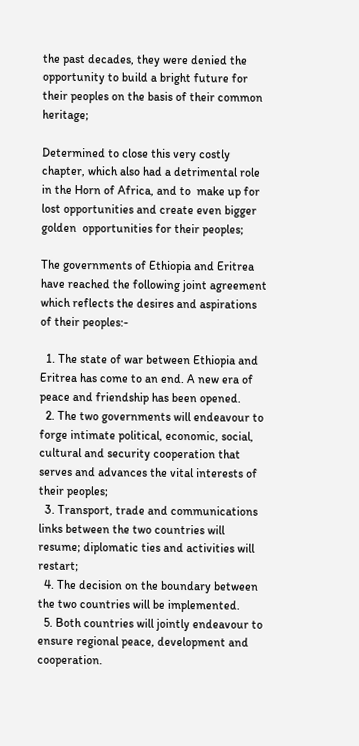the past decades, they were denied the opportunity to build a bright future for their peoples on the basis of their common heritage;

Determined to close this very costly  chapter, which also had a detrimental role in the Horn of Africa, and to  make up for lost opportunities and create even bigger golden  opportunities for their peoples;

The governments of Ethiopia and Eritrea have reached the following joint agreement which reflects the desires and aspirations of their peoples:-

  1. The state of war between Ethiopia and Eritrea has come to an end. A new era of peace and friendship has been opened.
  2. The two governments will endeavour to forge intimate political, economic, social, cultural and security cooperation that serves and advances the vital interests of their peoples;
  3. Transport, trade and communications links between the two countries will resume; diplomatic ties and activities will restart;
  4. The decision on the boundary between the two countries will be implemented.
  5. Both countries will jointly endeavour to ensure regional peace, development and cooperation.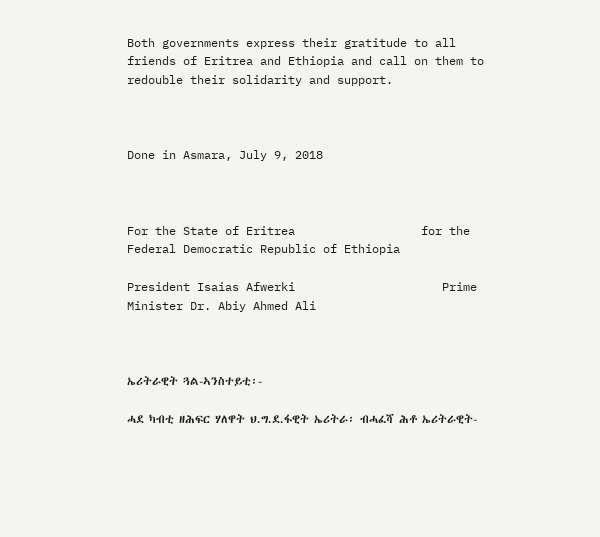Both governments express their gratitude to all friends of Eritrea and Ethiopia and call on them to redouble their solidarity and support.



Done in Asmara, July 9, 2018



For the State of Eritrea                  for the Federal Democratic Republic of Ethiopia

President Isaias Afwerki                     Prime Minister Dr. Abiy Ahmed Ali



ኤሪትራዊት ጓል-ኣንስተይቲ፡-

ሓደ ካብቲ ዘሕፍር ሃለዋት ህ.ግ.ደ.ፋዊት ኤሪትራ፡ ብሓፈሻ ሕቶ ኤሪትራዊት-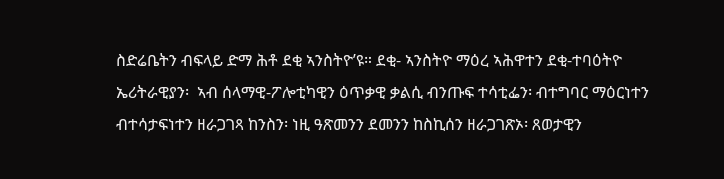ስድሬቤትን ብፍላይ ድማ ሕቶ ደቂ ኣንስትዮ’ዩ። ደቂ- ኣንስትዮ ማዕረ ኣሕዋተን ደቂ-ተባዕትዮ ኤሪትራዊያን፡  ኣብ ሰላማዊ-ፖሎቲካዊን ዕጥቃዊ ቃልሲ ብንጡፍ ተሳቲፌን፡ ብተግባር ማዕርነተን ብተሳታፍነተን ዘራጋገጻ ከንስን፡ ነዚ ዓጽመንን ደመንን ከስኪሰን ዘራጋገጽኦ፡ ጸወታዊን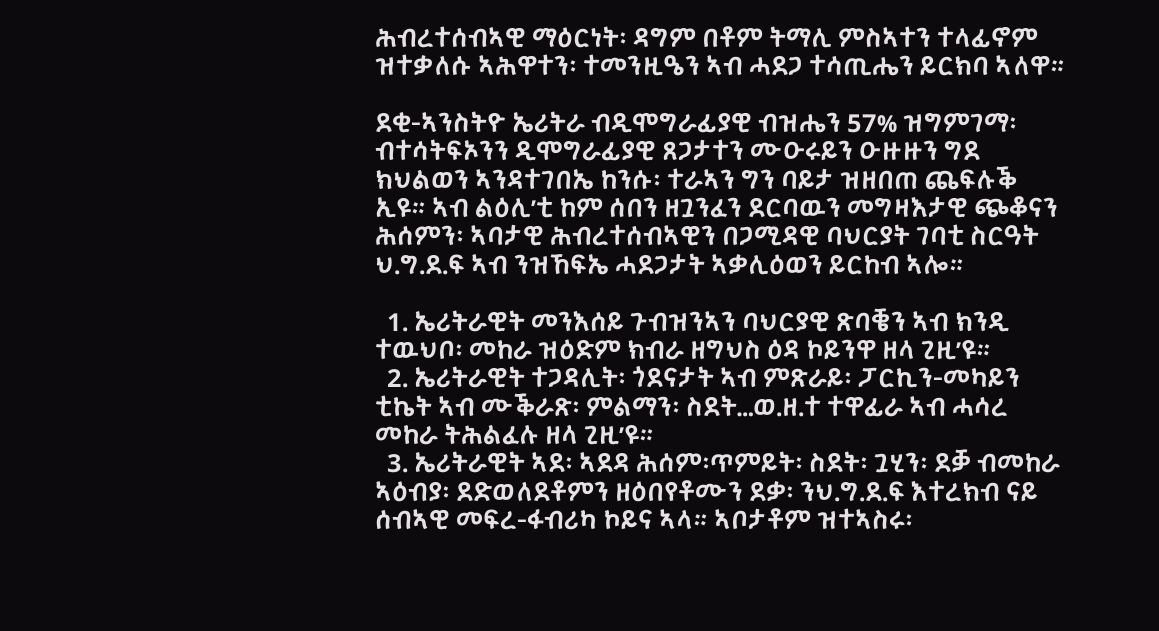ሕብረተሰብኣዊ ማዕርነት፡ ዳግም በቶም ትማሊ ምስኣተን ተላፊኖም ዝተቃለሱ ኣሕዋተን፡ ተመንዚዔን ኣብ ሓደጋ ተሳጢሔን ይርክባ ኣለዋ።

ደቂ-ኣንስትዮ ኤሪትራ ብዲሞግራፊያዊ ብዝሔን 57% ዝግምገማ፡ ብተሳትፍኦንን ዲሞግራፊያዊ ጸጋታተን ሙዑሩይን ዑዙዙን ግደ ክህልወን ኣንዳተገበኤ ከንሱ፡ ተራኣን ግን ባይታ ዝዘበጠ ጨፍሉቕ ኢዩ። ኣብ ልዕሊ’ቲ ከም ሰበን ዘጓንፈን ደርባዉን መግዛእታዊ ጭቆናን ሕሰምን፡ ኣባታዊ ሕብረተሰብኣዊን በጋሚዳዊ ባህርያት ገባቲ ስርዓት ህ.ግ.ደ.ፍ ኣብ ንዝኸፍኤ ሓደጋታት ኣቃሊዕወን ይርከብ ኣሎ።

  1. ኤሪትራዊት መንእሰይ ጉብዝንኣን ባህርያዊ ጽባቔን ኣብ ክንዲ ተዉህቦ፡ መከራ ዝዕድም ክብራ ዘግህስ ዕዳ ኮይንዋ ዘላ ጊዚ’ዩ።
  2. ኤሪትራዊት ተጋዳሊት፡ ጎደናታት ኣብ ምጽራይ፡ ፓርኪን-መካይን ቲኬት ኣብ ሙቕራጽ፡ ምልማን፡ ስደት…ወ.ዘ.ተ ተዋፊራ ኣብ ሓሳረ መከራ ትሕልፈሉ ዘላ ጊዚ’ዩ።
  3. ኤሪትራዊት ኣደ፡ ኣደዳ ሕሰም፡ጥምይት፡ ስደት፡ ጓሂን፡ ደቓ ብመከራ ኣዕብያ፡ ደድወለደቶምን ዘዕበየቶሙን ደቃ፡ ንህ.ግ.ደ.ፍ እተረክብ ናይ ሰብኣዊ መፍረ-ፋብሪካ ኮይና ኣላ። ኣቦታቶም ዝተኣስሩ፡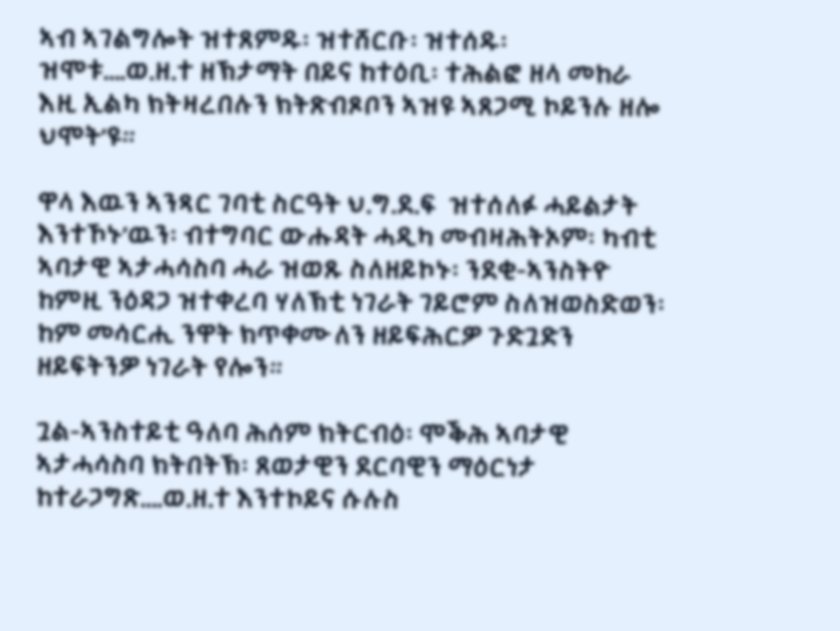ኣብ ኣገልግሎት ዝተጸምዱ፡ ዝተሸርቡ፡ ዝተሰዱ፡ ዝሞቱ….ወ.ዘ.ተ ዘኽታማት በይና ከተዕቢ፡ ተሕልፎ ዘላ መከራ እዚ ኢልካ ክትዛረበሉን ክትጽብጾቦን ኣዝዩ ኣጸጋሚ ኮይንሉ ዘሎ ህሞት’ዩ።

ዋላ እዉን ኣንጻር ገባቲ ስርዓት ህ.ግ.ደ.ፍ  ዝተሰለፉ ሓይልታት እንተኾኑ’ዉን፡ ብተግባር ውሑዳት ሓዲካ መብዛሕትኦም፡ ካብቲ ኣባታዊ ኣታሓሳስባ ሓራ ዝወጹ ስለዘይኮኑ፡ ንደቂ-ኣንስትዮ ከምዚ ንዕዳጋ ዝተቀረባ ሃለኽቲ ነገራት ገይሮም ስለዝወስድወን፡ ከም መሳርሒ ንዋት ክጥቀሙለን ዘይፍሕርዎ ጉድጓድን ዘይፍትንዎ ነገራት የሎን።

ጓል-ኣንስተይቲ ዓለባ ሕሰም ክትርብዕ፡ ሞቕሕ ኣባታዊ ኣታሓሳስባ ክትበትኽ፡ ጸወታዊን ደርባዊን ማዕርነታ ከተራጋግጽ….ወ.ዘ.ተ እንተኮይና ሱሉስ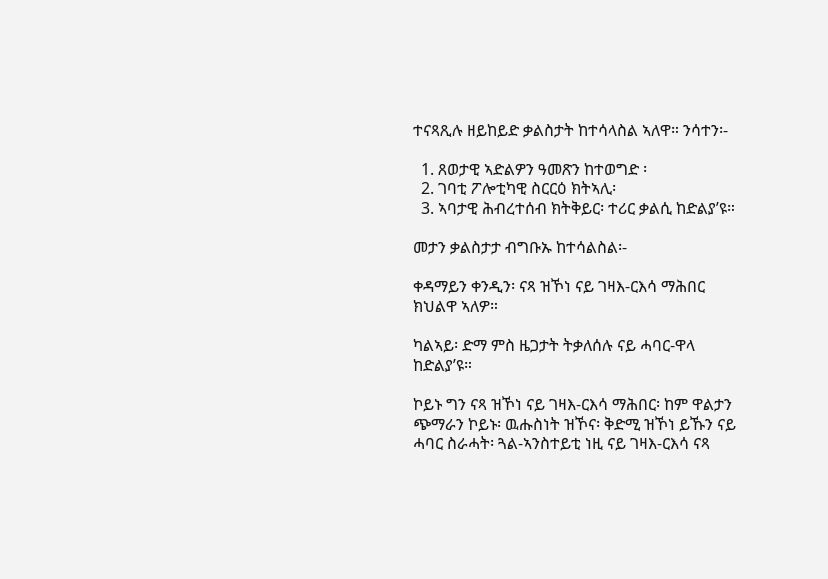ተናጻጺሉ ዘይከይድ ቃልስታት ከተሳላስል ኣለዋ። ንሳተን፡-

  1. ጸወታዊ ኣድልዎን ዓመጽን ከተወግድ ፡
  2. ገባቲ ፖሎቲካዊ ስርርዕ ክትኣሊ፡
  3. ኣባታዊ ሕብረተሰብ ክትቅይር፡ ተሪር ቃልሲ ከድልያ’ዩ።

መታን ቃልስታታ ብግቡኡ ከተሳልስል፡-

ቀዳማይን ቀንዲን፡ ናጻ ዝኾነ ናይ ገዛእ-ርእሳ ማሕበር ክህልዋ ኣለዎ።

ካልኣይ፡ ድማ ምስ ዜጋታት ትቃለሰሉ ናይ ሓባር-ዋላ ከድልያ’ዩ።

ኮይኑ ግን ናጻ ዝኾነ ናይ ገዛእ-ርእሳ ማሕበር፡ ከም ዋልታን ጭማራን ኮይኑ፡ ዉሑስነት ዝኾና፡ ቅድሚ ዝኾነ ይኹን ናይ ሓባር ስራሓት፡ ጓል-ኣንስተይቲ ነዚ ናይ ገዛእ-ርእሳ ናጻ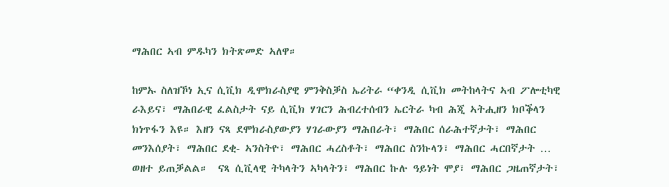ማሕበር ኣብ ምዱካን ክትጽመድ ኣለዋ።

ከምኡ ስለዝኾነ ኢና ሲቪክ ዲሞክራስያዊ ምንቅስቓስ ኤሪትራ “ቀንዲ ሲቪክ መትከላትና ኣብ ፖሎቲካዊ ራእይና፣ ማሕበራዊ ፈልስታት ናይ ሲቪክ ሃገርን ሕብረተሰብን ኤርትራ ካብ ሕጂ ኣትሒዘን ክቦቕላን ክነጥፋን እዩ። እዘን ናጻ ደሞክራስያውያን ሃገራውያን ማሕበራት፣ ማሕበር ሰራሕተኛታት፣ ማሕበር መንእሰያት፣ ማሕበር ደቂ- ኣንስትዮ፣ ማሕበር ሓረስቶት፣ ማሕበር ስንኩላን፣ ማሕበር ሓርበኛታት … ወዘተ ይጠቓልል።  ናጻ ሲቪላዊ ትካላትን ኣካላትን፣ ማሕበር ኩሉ ዓይነት ሞያ፣ ማሕበር ጋዜጠኛታት፣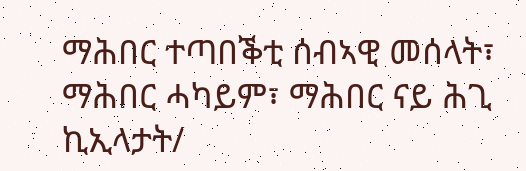ማሕበር ተጣበቕቲ ሰብኣዊ መሰላት፣ ማሕበር ሓካይም፣ ማሕበር ናይ ሕጊ ኪኢላታት/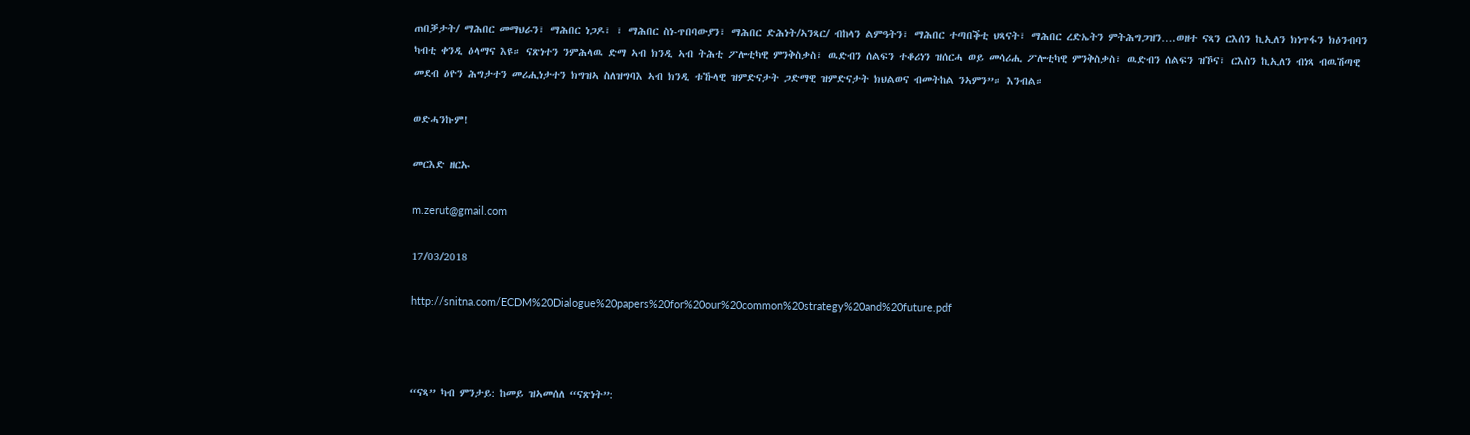ጠበቓታት/ ማሕበር መማህራን፣ ማሕበር ነጋዶ፣ ፣ ማሕበር ስነ-ጥበባውያን፣ ማሕበር ድሕነት/ኣንጻር/ ብከላን ልምዓትን፣ ማሕበር ተጣበቕቲ ህጻናት፣ ማሕበር ረድኤትን ምትሕግጋዝን….ወዘተ ናጻን ርእሰን ኪኢለን ክነጥፋን ክዕንብባን ካብቲ ቀንዲ ዕላማና እዩ። ናጽነተን ንምሕላዉ ድማ ኣብ ክንዲ ኣብ ትሕቲ ፖሎቲካዊ ምንቅስቃስ፣ ዉድብን ሰልፍን ተቆሪነን ዝሰርሓ ወይ መሳሪሒ ፖሎቲካዊ ምንቅስቃስ፣ ዉድብን ሰልፍን ዝኾና፣ ርእስን ኪኢለን ብነጻ ብዉሽጣዊ መደብ ዕዮን ሕግታተን መሪሒነታተን ክግዝኣ ስለዝግባእ ኣብ ክንዲ ቱኹላዊ ዝምድናታት ጋድማዊ ዝምድናታት ክህልወና ብመትከል ንኣምን”። እንብል።

ወድሓንኩም!

መርእድ ዘርኡ

m.zerut@gmail.com

17/03/2018

http://snitna.com/ECDM%20Dialogue%20papers%20for%20our%20common%20strategy%20and%20future.pdf



“ናጻ” ካብ ምንታይ: ከመይ ዝኣመሰለ “ናጽነት”: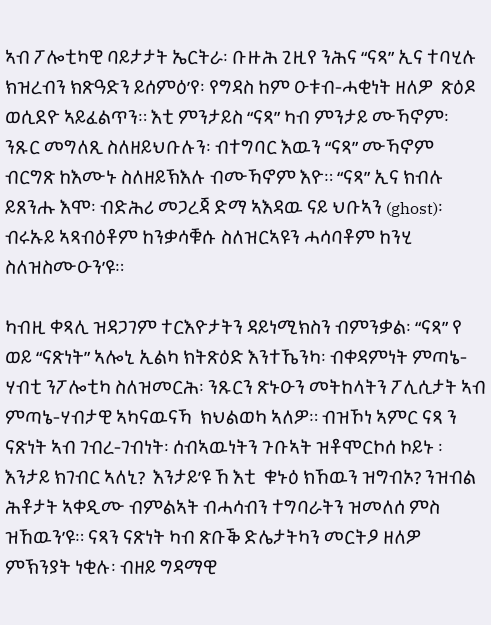ኣብ ፖሎቲካዊ ባይታታት ኤርትራ፡ ቡዙሕ ጊዚየ ንሕና “ናጻ” ኢና ተባሂሉ ክዝረብን ክጽዓድን ይሰምዕ’የ፡ የግዳስ ከም ዑቱብ-ሓቂነት ዘለዎ  ጽዕዶ ወሲደዮ ኣይፈልጥን። እቲ ምንታይስ “ናጻ” ካብ ምንታይ ሙኻኖም፡ ንጹር መግለጺ ስለዘይህቡሉን፡ ብተግባር እዉን “ናጻ” ሙኻኖም ብርግጽ ከእሙኑ ስለዘይኽእሉ ብሙኻኖም እዮ። “ናጻ” ኢና ክብሉ ይጸንሑ እሞ፡ ብድሕሪ መጋረጃ ድማ ኣእዳዉ ናይ ህቡኣን (ghost)፡ ብሩኡይ ኣጻብዕቶም ከንቃሳቑሱ ስለዝርኣዩን ሓሳባቶም ከንሂ  ስለዝስሙዑን’ዩ።

ካብዚ ቀጻሊ ዝዳጋገም ተርእዮታትን ዳይነሚክስን ብምንቃል፡ “ናጻ” የ ወይ “ናጽነት” ኣሎኒ ኢልካ ክትጽዕድ እንተኼንካ፡ ብቀዳምነት ምጣኔ-ሃብቲ ንፖሎቲካ ስለዝመርሕ፡ ንጹርን ጽኑዑን መትከላትን ፖሊሲታት ኣብ ምጣኔ-ሃብታዊ ኣካናዉናኻ  ክህልወካ ኣለዎ። ብዝኾነ ኣምር ናጻ ን ናጽነት ኣብ ገብረ-ገብነት፡ ሰብኣዉነትን ጉቡኣት ዝቶሞርኮሰ ኮይኑ ፡ እንታይ ክገብር ኣለኒ?  እንታይ’ዩ ኸ እቲ  ቁኑዕ ክኸዉን ዝግብኦ? ንዝብል ሕቶታት ኣቀዲሙ ብምልኣት ብሓሳብን ተግባራትን ዝመለሰ ምስ ዝኸዉን’ዩ። ናጻን ናጽነት ካብ ጽቡቕ ድሌታትካን መርትዖ ዘለዎ ምኽንያት ነቂሉ፡ ብዘይ ግዳማዊ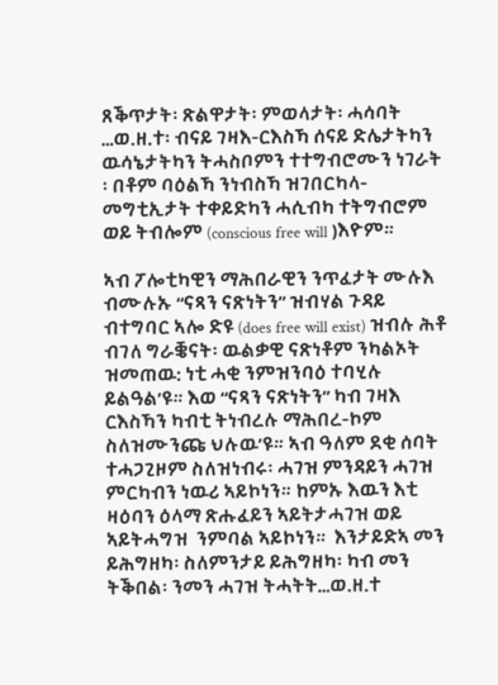ጸቕጥታት፡ ጽልዋታት፡ ምወላታት፡ ሓሳባት …ወ.ዘ.ተ፡ ብናይ ገዛእ-ርእስኻ ሰናይ ድሌታትካን ዉሳኔታትካን ትሓስቦምን ተተግብሮሙን ነገራት ፡ በቶም ባዕልኻ ንነብስኻ ዝገበርካላ-መግቲኢታት ተቀይድካን ሓሲብካ ተትግብሮም ወይ ትብሎም (conscious free will )እዮም።

ኣብ ፖሎቲካዊን ማሕበራዊን ንጥፈታት ሙሉእ ብሙሉኡ “ናጻን ናጽነትን” ዝብሃል ጉዳይ ብተግባር ኣሎ ድዩ (does free will exist) ዝብሉ ሕቶ ብገለ ግራቜናት፡ ዉልቃዊ ናጽነቶም ንካልኦት ዝመጠዉ: ነቲ ሓቂ ንምዝንባዕ ተባሂሉ ይልዓል’ዩ። እወ “ናጻን ናጽነትን” ካብ ገዛእ ርእስኻን ካብቲ ትነብረሉ ማሕበረ-ኮም ስለዝሙንጩ ህሉዉ’ዩ። ኣብ ዓለም ደቂ ሰባት ተሓጋጊዞም ስለዝነብሩ፡ ሓገዝ ምንዳይን ሓገዝ ምርካብን ነዉሪ ኣይኮነን። ከምኡ እዉን እቲ ዛዕባን ዕላማ ጽሑፈይን ኣይትታሓገዝ ወይ ኣይትሓግዝ  ንምባል ኣይኮነን።  እንታይድኣ መን ይሕግዘካ፡ ስለምንታይ ይሕግዘካ፡ ካብ መን ትቕበል፡ ንመን ሓገዝ ትሓትት…ወ.ዘ.ተ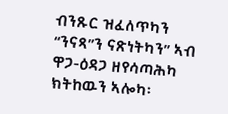ብንጹር ዝፈለጥካን “ንናጻ”ን ናጽነትካን” ኣብ ዋጋ-ዕዳጋ ዘየሳጣሕካ ክትከዉን ኣሎካ፡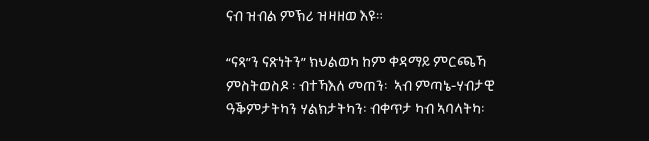ናብ ዝብል ምኽሪ ዝዛዘወ እዩ።

“ናጻ”ን ናጽነትን” ክህልወካ ከም ቀዳማይ ምርጫኻ ምስትወስዶ ፡ ብተኻእለ መጠን፡  ኣብ ምጣኔ-ሃብታዊ ዓቕምታትካን ሃልክታትካን፡ ብቀጥታ ካብ ኣባላትካ፡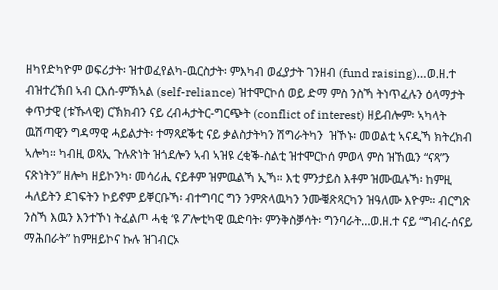ዘካየድካዮም ወፍሪታት፡ ዝተወፈየልካ-ዉርስታት፡ ምእካብ ወፈያታት ገንዘብ (fund raising)…ወ.ዘ.ተ ብዝተረኽበ ኣብ ርእሰ-ምኽኣል (self-reliance) ዝተሞርኮሰ ወይ ድማ ምስ ንስኻ ትነጥፈሉን ዕላማታት ቀጥታዊ (ቱኹላዊ) ርኽክብን ናይ ረብሓታትር-ግርጭት (conflict of interest) ዘይብሎም፡ ኣካላት ዉሽጣዊን ግዳማዊ ሓይልታት፡ ተማጻደቕቲ ናይ ቃልስታትካን ሽግራትካን  ዝኾኑ፡ መወልቲ ኣናዲኻ ክትረክብ ኣሎካ። ካብዚ ወጻኢ ጉሉጽነት ዝጎደሎን ኣብ ኣዝዩ ረቂቕ-ስልቲ ዝተሞርኮሰ ምወላ ምስ ዝኸዉን “ናጻ”ን ናጽነትን” ዘሎካ ዘይኮንካ፡ መሳሪሒ ናይቶም ዝምዉልኻ ኢኻ። እቲ ምንታይስ እቶም ዝሙዉሉኻ፡ ከምዚ ሓለይትን ደገፍትን ኮይኖም ይቐርቡኻ፡ ብተግባር ግን ንምጽላዉካን ንሙቑጽጻርካን ዝዓለሙ እዮም። ብርግጽ ንስኻ እዉን እንተኾነ ትፈልጦ ሓቂ ‘ዩ ፖሎቲካዊ ዉድባት፡ ምንቅስቓሳት፡ ግንባራት…ወ.ዘ.ተ ናይ “ግብረ-ሰናይ ማሕበራት” ከምዘይኮና ኩሉ ዝገብርኦ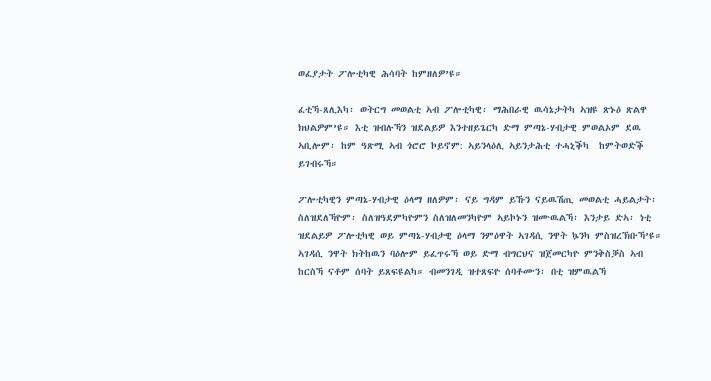ወፈያታት ፖሎቲካዊ ሕሳባት ከምዘለዎ’ዩ።

ፈቲኻ-ጸሊእካ፡ ወትርግ መወልቲ ኣብ ፖሎቲካዊ፡ ማሕበራዊ ዉሳኔታትካ ኣዝዩ ጽኑዕ ጽልዋ ክህልዎም’ዩ። እቲ ዝብሉኻን ዝደልይዎ እንተዘይጌርካ ድማ ምጣኔ-ሃብታዊ ምወልኦም ደዉ ኣቢሎም፡ ከም ዓጽሚ ኣብ ጎሮሮ ኮይኖም: ኣይንላዕሊ ኣይንታሕቲ ተሓኒቕካ  ከምትወድቕ ይገብሩኻ።

ፖሎቲካዊን ምጣኔ-ሃብታዊ ዕላማ ዘለዎም፡ ናይ ግዳም ይኹን ናይዉሽጢ መወልቲ ሓይልታት፡ ስለዝደለኻዮም፡ ስለዝዓደምካዮምን ስለዝለመንካዮም ኣይኮኑን ዝሙዉልኻ፡ እንታይ ድኣ፡ ነቲ ዝደልይዎ ፖሎቲካዊ ወይ ምጣኔ-ሃብታዊ ዕላማ ንምዕዋት ኣገዳሲ ንዋት ኴንካ ምስዝረኽቡኻ’ዩ። ኣገዳሲ ንዋት ክትከዉን ባዕሎም ይፈጥሩኻ ወይ ድማ ብግርህና ዝጀመርካዮ ምንቅስቓስ ኣብ ከርስኻ ናቶም ሰባት ይጸፍዩልካ። ብመንገዲ ዝተጸፍዮ ሰባቶሙን፡ በቲ ዝምዉልኻ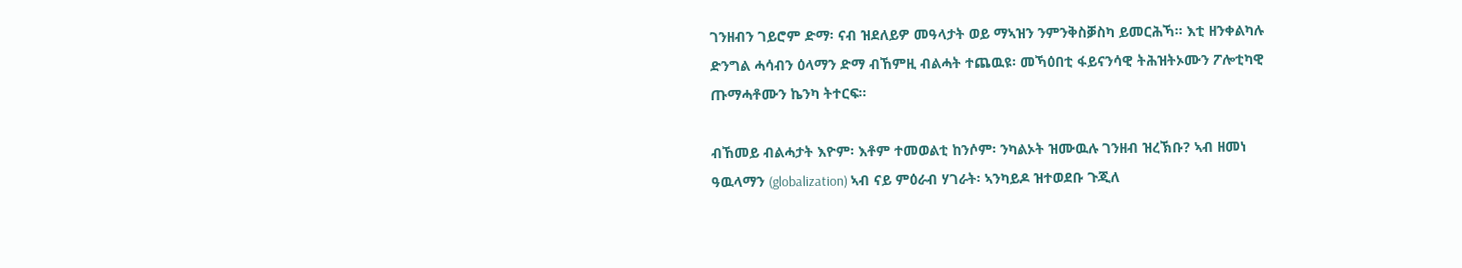ገንዘብን ገይሮም ድማ፡ ናብ ዝደለይዎ መዓላታት ወይ ማኣዝን ንምንቅስቓስካ ይመርሕኻ። እቲ ዘንቀልካሉ ድንግል ሓሳብን ዕላማን ድማ ብኸምዚ ብልሓት ተጨዉዩ፡ መኻዕበቲ ፋይናንሳዊ ትሕዝትኦሙን ፖሎቲካዊ ጡማሓቶሙን ኬንካ ትተርፍ።

ብኸመይ ብልሓታት እዮም፡ እቶም ተመወልቲ ከንሶም፡ ንካልኦት ዝሙዉሉ ገንዘብ ዝረኽቡ? ኣብ ዘመነ ዓዉላማን (globalization) ኣብ ናይ ምዕራብ ሃገራት፡ ኣንካይዶ ዝተወደቡ ጉጂለ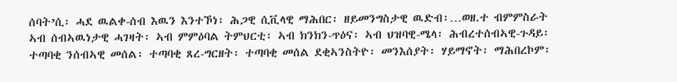ሰባት’ሲ፡ ሓደ ዉልቀ-ሰብ እዉን እንተኾነ፡ ሕጋዊ ሲቪላዊ ማሕበር፡ ዘይመንግስታዊ ዉድብ፡…ወዘ.ተ ብምምስራት ኣብ ሰብኣዉነታዊ ሓገዛት፡ ኣብ ምምዕባል ትምህርቲ፡ ኣብ ክንክን-ጥዕና፡ ኣብ ህዝባዊ-ሜላ፡ ሕብረተሰብኣዊ-ጉዳይ፡ ተጣባቂ ንሰብኣዊ መሰል፡ ተጣባቂ ጸረ-ግርዘት፡ ተጣባቂ መሰል ደቂኣንስትዮ፡ መንእሰያት፡ ሃይማኖት፡ ማሕበረኮም፡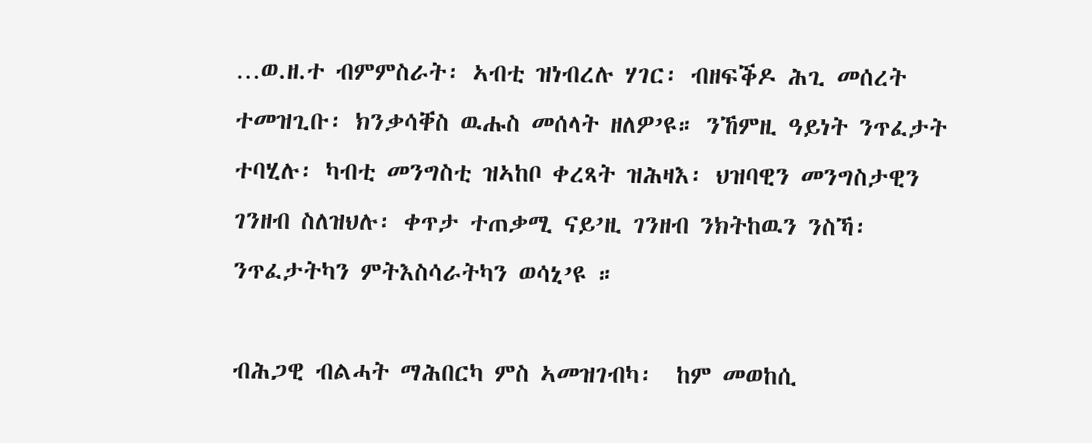…ወ.ዘ.ተ ብምምስራት፡ ኣብቲ ዝነብረሉ ሃገር፡ ብዘፍቕዶ ሕጊ መሰረት ተመዝጊቡ፡ ክንቃሳቐስ ዉሑስ መሰላት ዘለዎ’ዩ። ንኸምዚ ዓይነት ንጥፈታት ተባሂሉ፡ ካብቲ መንግስቲ ዝኣከቦ ቀረጻት ዝሕዛእ፡ ህዝባዊን መንግስታዊን ገንዘብ ስለዝህሉ፡ ቀጥታ ተጠቃሚ ናይ’ዚ ገንዘብ ንክትከዉን ንስኻ፡ ንጥፈታትካን ምትእስሳራትካን ወሳኒ’ዩ ።

ብሕጋዊ ብልሓት ማሕበርካ ምስ ኣመዝገብካ፡  ከም መወከሲ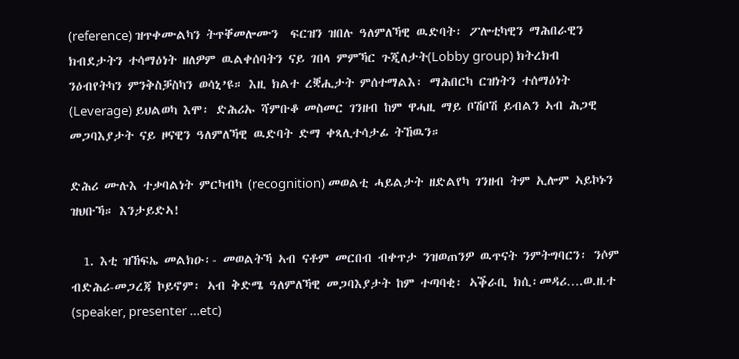(reference) ዝጥቀሙልካን ትጥቐመሎሙን  ፍርዝን ዝበሉ ዓለምለኻዊ ዉድባት፡ ፖሎቲካዊን ማሕበራዊን ክብደታትን ተሳማዕነት ዘለዎም ዉልቀሰባትን ናይ ገበላ ምምኻር ጉጂለታት(Lobby group) ክትረክብ ንዕብየትካን ምንቅስቓስካን ወሳኒ’ዩ። እዚ ክልተ ረቛሒታት ምሰተማልእ፡ ማሕበርካ ርዝነትን ተሰማዕነት (Leverage) ይህልወካ እሞ፡ ድሕሪኡ ሻምቡቆ መስመር ገንዘብ ከም ዋሓዚ ማይ ቦሽቦሽ ይብልን ኣብ ሕጋዊ መጋባእያታት ናይ ዞናዊን ዓለምለኻዊ ዉድባት ድማ ቀጻሊተሳታፊ ትኸዉን።

ድሕሪ ሙሉእ ተቃባልነት ምርካብካ (recognition) መወልቲ ሓይልታት ዘድልየካ ገንዘብ ትም ኢሎም ኣይኮኑን ዝህቡኻ። እንታይድኣ!

  1. እቲ ዝኸፍኤ መልክዑ፡- መወልትኻ ኣብ ናቶም መርበብ ብቀጥታ ንዝወጠንዎ ዉጥናት ንምትግባርን፡ ንሶም ብድሕሪ-መጋረጃ ኮይኖም፡ ኣብ ቅድሜ ዓለምለኻዊ መጋባእያታት ከም ተጣባቂ፡ ኣቕራቢ ክሲ፡መዳሪ….ወ.ዘ.ተ (speaker, presenter …etc)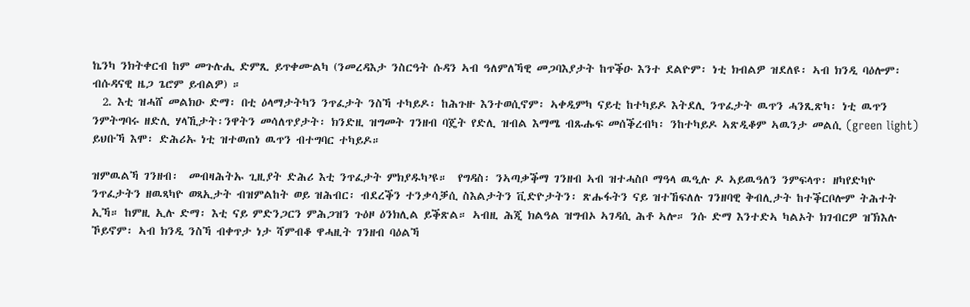ኬንካ ንክትቀርብ ከም መጉሉሒ ድምጺ ይጥቀሙልካ (ንመረዳእታ ንስርዓት ሱዳን ኣብ ዓለምለኻዊ መጋባእያታት ከጥቕዑ እንተ ደልዮም፡ ነቲ ክብልዎ ዝደለዩ፡ ኣብ ክንዲ ባዕሎም፡  ብሱዳናዊ ዜጋ ጌሮም ይብልዎ) ።
  2. እቲ ዝሓሸ መልክዑ ድማ፡ በቲ ዕላማታትካን ንጥፈታት ንስኻ ተካይዶ፡ ከሕጉዙ እንተወሲኖም፡ ኣቀዲምካ ናይቲ ከተካይዶ እትደሊ ንጥፈታት ዉጥን ሓንጺጽካ፡ ነቲ ዉጥን ንምትግባሩ ዘድሊ ሃላኺታት፡ንዋትን መሳለጥያታት፡ ክንድዚ ዝግመት ገንዘብ ባጄት የድሊ ዝብል እማሜ ብጹሑፍ መሰቕረብካ፡ ንከተካይዶ ኣጽዲቆም ኣዉንታ መልሲ (green light) ይህቡኻ እሞ፡ ድሕሪኡ ነቲ ዝተወጠነ ዉጥን ብተግባር ተካይዶ።

ዝምዉልኻ ገንዘብ፡  መብዛሕትኡ ጊዚያት ድሕሪ እቲ ንጥፈታት ምክያዱካ’ዩ።  የግዳስ፡ ንኣጣቃቕማ ገንዘብ ኣብ ዝተሓስቦ ማዓላ ዉዒሉ ዶ ኣይዉዓለን ንምፍላጥ፡ ዘካየድካዮ ንጥፈታትን ዘዉጻካዮ ወጻኢታት ብዝምልከት ወይ ዝሕብር፡ ብደረቕን ተንቃሳቓሲ ስእልታትን ቪድዮታትን፡ ጽሑፋትን ናይ ዝተኸፍለሉ ገንዘባዊ ቅብሊታት ከተቕርቦሎም ትሕተት ኢኻ። ከምዚ ኢሉ ድማ፡ እቲ ናይ ምድንጋርን ምሕጋዝን ጉዕዞ ዕንክሊል ይቕጽል። ኣብዚ ሕጂ ክልዓል ዝግብኦ ኣገዳሲ ሕቶ ኣሎ። ንሱ ድማ እንተድኣ ካልኦት ክገብርዎ ዝኽእሉ ኾይኖም፡ ኣብ ክንዲ ንስኻ ብቀጥታ ነታ ሻምብቆ ዋሓዚት ገንዘብ ባዕልኻ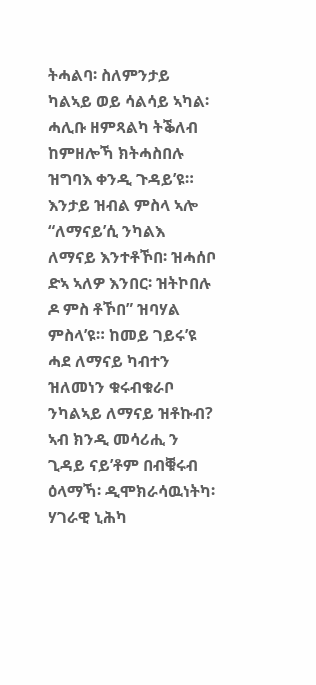ትሓልባ፡ ስለምንታይ ካልኣይ ወይ ሳልሳይ ኣካል፡ ሓሊቡ ዘምጻልካ ትቕለብ ከምዘሎኻ ክትሓስበሉ ዝግባእ ቀንዲ ጉዳይ’ዩ። እንታይ ዝብል ምስላ ኣሎ “ለማናይ’ሲ ንካልእ ለማናይ እንተቶኾበ፡ ዝሓሰቦ ድኣ ኣለዎ እንበር፡ ዝትኮበሉ ዶ ምስ ቶኾበ” ዝባሃል ምስላ’ዩ። ከመይ ገይሩ’ዩ ሓደ ለማናይ ካብተን ዝለመነን ቁሩብቁራቦ ንካልኣይ ለማናይ ዝቶኩብ?  ኣብ ክንዲ መሳሪሒ ን ጊዳይ ናይ’ቶም በብቑሩብ ዕላማኻ፡ ዲሞክራሳዉነትካ፡ ሃገራዊ ኒሕካ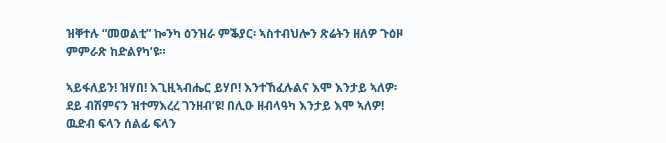ዝቐተሉ “መወልቲ” ኰንካ ዕንዝራ ምቕያር፡ ኣስተብህሎን ጽሬትን ዘለዎ ጉዕዞ ምምራጽ ከድልየካ’ዩ።

ኣይፋለይን! ዝሃበ! እጊዚኣብሔር ይሃቦ! እንተኸፈሉልና እሞ እንታይ ኣለዎ፡ ደይ ብሽምናን ዝተማእረረ ገንዘብ’ዩ! በሊዑ ዘብላዓካ እንታይ እሞ ኣለዎ! ዉድብ ፍላን ሰልፊ ፍላን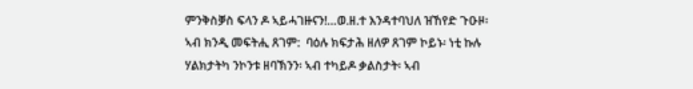ምንቅስቓስ ፍላን ዶ ኣይሓገዙናን!…ወ.ዘ.ተ እንዳተባህለ ዝኸየድ ጉዑዞ፡ ኣብ ክንዲ መፍትሒ ጸገም:  ባዕሉ ክፍታሕ ዘለዎ ጸገም ኮይኑ፡ ነቲ ኩሉ ሃልክታትካ ንኮንቱ ዘባኽንን፡ ኣብ ተካይዶ ቃልስታት፡ ኣብ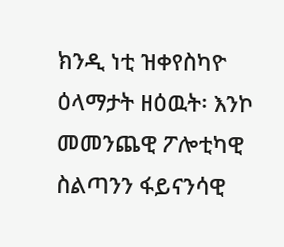ክንዲ ነቲ ዝቀየስካዮ ዕላማታት ዘዕዉት፡ እንኮ መመንጨዊ ፖሎቲካዊ ስልጣንን ፋይናንሳዊ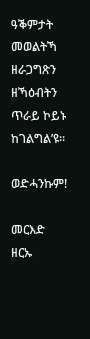ዓቕምታት መወልትኻ  ዘራጋግጽን ዘኻዕብትን ጥራይ ኮይኑ ከገልግል’ዩ።

ወድሓንኩም!

መርእድ ዘርኡ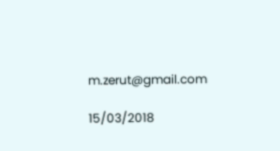m.zerut@gmail.com

15/03/2018